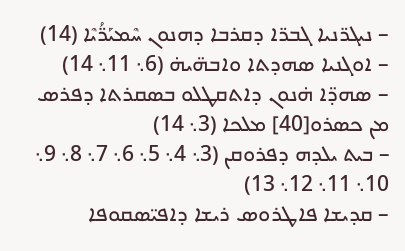– ܢܝܓܪ̈ܢܝܐ ܓܒܪ̈ܐ ܕܩܪܒܐ ܕܗܢܘܢ ܚܶܡܝܰܪ̈ܳܝܶܐ (14)
– ܐܘܓܢܝܐ ܣܗܕܬܐ ܘܐܒܗ̈ܝܗ̇ (6܆ 11܆ 14)
– ܣܗܕ̈ܐ ܗ̇ܢܘܢ ܕܐܬܩܛܠܘ ܒܣܩܪܬܐ ܕܦܪܣ ܡܢ ܟܣܪܘ[40] ܡܠܟܐ (3܆ 14)
– ܒܝܬ ܝܠܕܗ ܕܦܪܘܩܢ (3܆ 4܆ 5܆ 6܆ 7܆ 8܆ 9܆ 10܆ 11܆ 12܆ 13)
– ܩܕܝܫܐ ܦܐܛܪܘܣ ܪܝܫܐ ܕܐܦܝ̈ܣܩܘܦܐ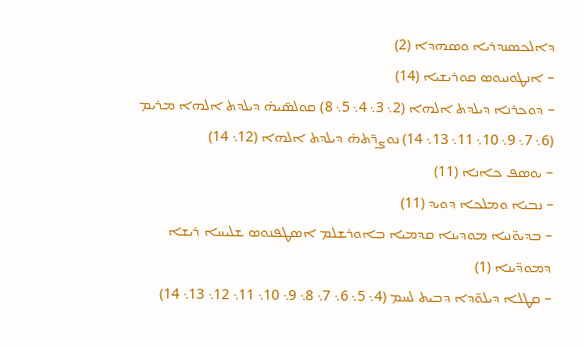ܕܐܠܟܣܢܕܪܝܐ ܘܣܗܕܐ (2)
– ܐܢܛܘܢܝܘܣ ܩܘܪܝܫܝܐ (14)
– ܕܘܟܪܢܐ ܕܝܠܕܬ ܐܠܗܐ (2܆ 3܆ 4܆ 5܆ 8) ܩܘܠܣ̈ܝܗ̇ ܕܝܠܕܬ ܐܠܗܐ ܡܪܝܡ (6܆ 7܆ 9܆ 10܆ 11܆ 13܆ 14) ܢܘܨܪ̈ܬܗ̇ ܕܝܠܕܬ ܐܠܗܐ (12܆ 14)
– ܝܘܣܦ ܟܐܢܐ (11)
– ܢܒܝܐ ܘܡܠܟܐ ܕܘܝܕ (11)
– ܒܕܝܘ̈ܢܝܐ ܡܘܕܝܢܐ ܩܕܡܝܐ ܒܐܘܪܫܠܡ ܐܣܛܦܢܘܣ ܫܠܝܚܐ ܪܝܫܐ ܕܡܘܕ̈ܝܢܐ (1)
– ܩܛܠܐ ܕܝܠܘ̈ܕܐ ܕܒܝܬ ܠܚܡ (4܆ 5܆ 6܆ 7܆ 8܆ 9܆ 10܆ 11܆ 12܆ 13܆ 14)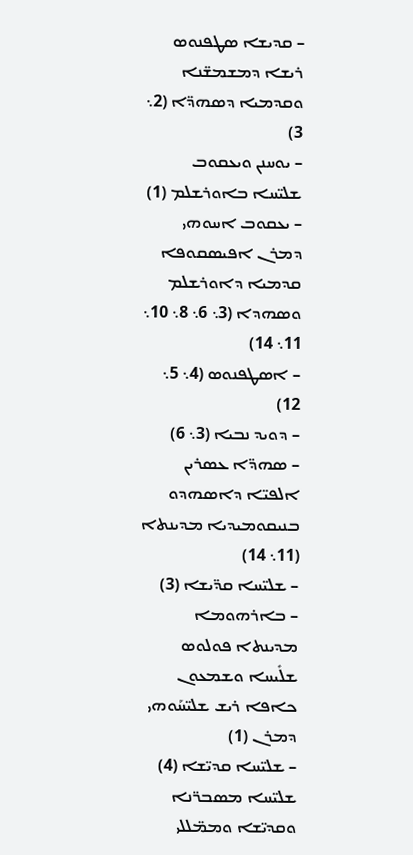– ܩܕܝܫܐ ܣܛܦܢܘܣ ܪܝܫܐ ܕܡܫܡܫ̈ܢܐ ܘܩܕܡܝܐ ܕܣܗܕ̈ܐ (2܆ 3)
– ܝܘܚܢܢ ܘܝܥܩܘܒ ܫܠܝ̈ܚܐ ܒܐܘܪܫܠܡ (1)
– ܝܥܩܘܒ ܐܚܘܗܝ ܕܡܪܢ ܐܦܝܣܩܘܦܐ ܩܕܡܝܐ ܕܐܘܪܫܠܡ ܘܣܗܕܐ (3܆ 6܆ 8܆ 10܆ 11܆ 14)
– ܐܣܛܦܢܘܣ (4܆ 5܆ 12)
– ܕܘܝܕ ܢܒܝܐ (3܆ 6)
– ܣܗܕ̈ܐ ܥܣܪܝܢ ܐܠܦܝ̈ܐ ܕܐܣܗܕܘ ܒܢܝܩܘܡܝܕܝܐ ܡܕܝܢܬܐ (11܆ 14)
– ܫܠܝ̈ܚܐ ܩܕ̈ܝܫܐ (3)
– ܒܐܪܗܘܡܐ ܡܕܝܢܬܐ ܦܘܠܘܣ ܫܠܺܝܚܐ ܘܫܡܥܘܢ ܟܐܦܐ ܪܝܫ ܫܠܝ̈ܚܰܘܗܝ ܕܡܪܢ (1)
– ܫܠܝ̈ܚܐ ܩܕܝ̈ܫܐ (4) ܫܠܝ̈ܚܐ ܡܣܒܪ̈ܢܐ ܘܩܕܝ̈ܫܐ ܘܡܡ̈ܠܠܝ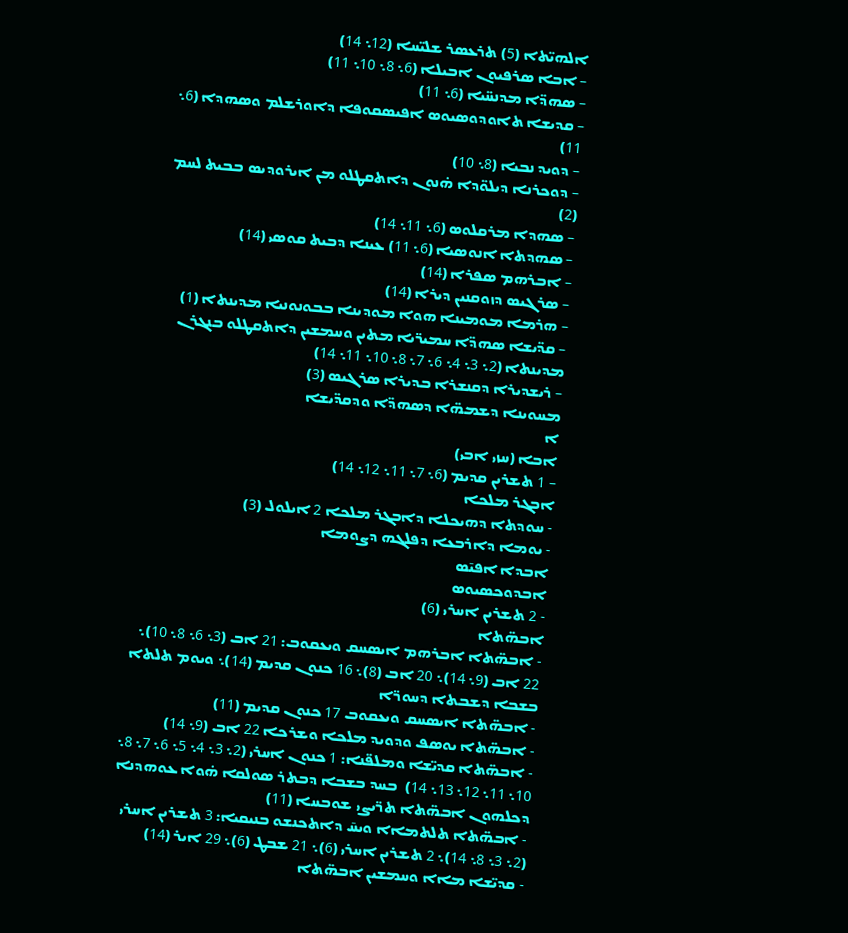ܐܠܗܝ̈ܬܐ (5) ܬܪܥܣܪ ܫܠܝ̈ܚܐ (12܆ 14)
– ܐܒܐ ܣܪܦܝܘܢ ܐܒܝܠܐ (6܆ 8܆ 10܆ 11)
– ܣܗܕ̈ܐ ܡܕܢܚ̈ܝܐ (6܆ 11)
– ܩܕܝܫܐ ܬܐܘܕܘܣܝܘܣ ܐܦܝܣܩܘܦܐ ܕܐܘܪܫܠܡ ܘܣܗܕܐ (6܆ 11)
– ܕܘܝܕ ܢܒܝܐ (8܆ 10)
– ܕܘܟܪܢܐ ܕܝܠܘ̈ܕܐ ܗ̇ܢܘܢ ܕܐܬܩܛܠܘ ܡܢ ܐܝܪܘܕܝܣ ܒܒܝܬ ܠܚܡ (2)
– ܣܗܕܐ ܡܪܩܠܘܣ (6܆ 11܆ 14)
– ܣܗܕܬܐ ܐܢܘܣܝܐ (6܆ 11) ܥܝܢܐ ܕܒܝܬ ܩܘܣܝ (14)
– ܐܒܪܗܡ ܣܦܪܐ (14)
– ܣܪܓܝܣ ܕܙܘܩܢܝܢ ܕܝܪܐ (14)
– ܗܪܡܐ ܡܘܡܝܢܐ ܗܘܐ ܡܘܕܝܢܐ ܒܒܘܢܘܢܝܐ ܡܕܝܢܬܐ (1)
– ܩܕ̈ܝܫܐ ܣܗܕ̈ܐ ܚܡܝܪ̈ܝܐ ܡܬܝܢ ܘܚܡܫܝܢ ܕܐܬܩܛܠܘ ܒܢܓܪܢ ܡܕܝܢܬܐ (2܆ 3܆ 4܆ 6܆ 7܆ 8܆ 10܆ 11܆ 14)
– ܪܝܫܕܝܪܐ ܕܩܢܫܪܐ ܒܕܝܪܐ ܣܪܓܝܣ (3)
ܡܚܘܝܢܐ ܕܫܡܗ̈ܐ ܕܣܗܕ̈ܐ ܘܕܩܕ̈ܝܫܐ
ܐ
ܐܒܐ (ܚܙܝ ܐܒܝ)
– 1 ܬܫܪܝܢ ܩܕܝܡ (6܆ 7܆ 11܆ 12܆ 14)
ܐܒܓܪ ܡܠܟܐ
‐ ܚܘܕܬܐ ܕܗܝܟܠܐ ܕܐܒܓܪ ܡܠܟܐ 2 ܐܝܠܘܠ (3)
‐ ܝܘܡܐ ܕܐܪܒܥܐ ܕܦܠܓܗ ܕܨܘܡܐ
ܐܒܕܐ ܐܦܝ̄ܣ
ܐܒܕܘܟܣܝܘܣ
‐ 2 ܬܫܪܝܢ ܐܚܪܝ (6)
ܐܒܗ̈ܬܐ
‐ ܐܒܗ̈ܬܐ ܐܒܪܗܡ ܐܝܣܚܩ ܘܝܥܩܘܒ: 21 ܐܒ (3܆ 6܆ 8܆ 10)܆ 22 ܐܒ (9܆ 14)܆ 20 ܐܒ (8)܆ 16 ܟܢܘܢ ܩܕܝܡ (14)܆ ܘܝܘܡ ܬܠܬܐ ܒܫܒܐ ܕܫܒܬܐ ܕܚܘܪ̈ܐ
‐ ܐܒܗ̈ܬܐ ܐܝܣܚܩ ܘܝܥܩܘܒ 17 ܟܢܘܢ ܩܕܝܡ (11)
‐ ܐܒܗ̈ܬܐ ܝܘܣܦ ܘܕܘܝܕ ܡܠܟܐ ܘܫܪܟܐ 22 ܐܒ (9܆ 14)
‐ ܐܒܗ̈ܬܐ ܩܕܝ̈ܫܐ ܘܡܠܦ̈ܢܐ: 1 ܟܢܘܢ ܐܚܪܝ (2܆ 3܆ 4܆ 5܆ 6܆ 7܆ 8܆ 10܆ 11܆ 12܆ 13܆ 14)  ܒܚܕ ܒܫܒܐ ܕܒܬܪ ܣܘܠܩܐ ܗ̇ܘܐ ܥܘܗܕܢܐ ܕܟܠܗܘܢ ܐܒܗ̈ܬܐ ܬܪ̈ܝܨܝ ܫܘܒܚܐ (11)
‐ ܐܒܗ̈ܬܐ ܬܠܬܡܐܐ ܘܝܚ̄ ܕܐܬܟܢܫܘ ܒܢܝܩܝܐ: 3 ܬܫܪܝܢ ܐܚܪܝ (2܆ 3܆ 8܆ 14)܆ 2 ܬܫܪܝܢ ܐܚܪܝ (6)܆ 21 ܫܒܛ (6)܆ 29 ܐܝܪ (14)
‐ ܩܕܝ̈ܫܐ ܡܐܐ ܘܚܡܫܝܢ ܐܒܗ̈ܬܐ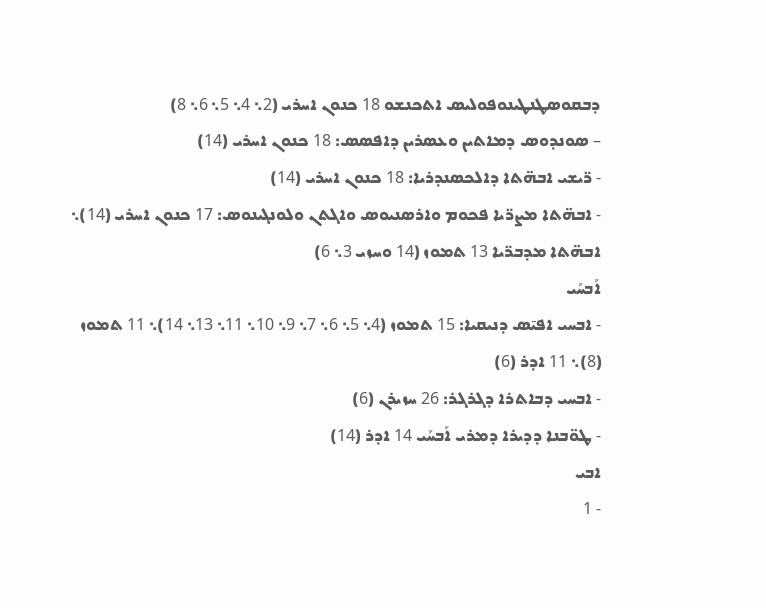ܕܒܩܘܣܛܢܛܝܢܘܦܘܠܝܣ ܐܬܟܢܫܘ 18 ܟܢܘܢ ܐܚܪܝ (2܆ 4܆ 5܆ 6܆ 8)
– ܣܘܢܕܘܣ ܕܡܐܬܝܢ ܘܥܣܪܝܢ ܕܐܦܣܣ: 18 ܟܢܘܢ ܐܚܪܝ (14)
‐ ܪ̈ܝܫܝ ܐܒܗ̈ܬܐ ܕܐܠܟܣܢܕܪܝܐ: 18 ܟܢܘܢ ܐܚܪܝ (14)
‐ ܐܒܗ̈ܬܐ ܡܨܪ̈ܝܐ ܦܟܘܡ ܘܐܪܣܢܝܘܣ ܘܐܓܬܢ ܘܠܘܢܓܝܢܘܣ: 17 ܟܢܘܢ ܐܚܪܝ (14)܆ ܐܒܗ̈ܬܐ ܡܕܒܪ̈ܝܐ 13 ܬܡܘܙ (14 ܘܚܙܝ 3܆ 6)
ܐܰܒܚܰܝ
‐ ܐܒܚܝ ܐܦܝ̄ܣ ܕܢܝܩܝܐ: 15 ܬܡܘܙ (4܆ 5܆ 6܆ 7܆ 9܆ 10܆ 11܆ 13܆ 14)܆ 11 ܬܡܘܙ (8)܆ 11 ܐܕܪ (6)
‐ ܐܒܚܝ ܕܒܐܬܪܐ ܕܓܪܓܪ: 26 ܚܙܝܪܢ (6)
‐ ܛܘ̈ܒܢܐ ܕܕܝܪܐ ܕܡܪܝ ܐܰܒܚܰܝ 14 ܐܕܪ (14)
ܐܒܝ
‐ 1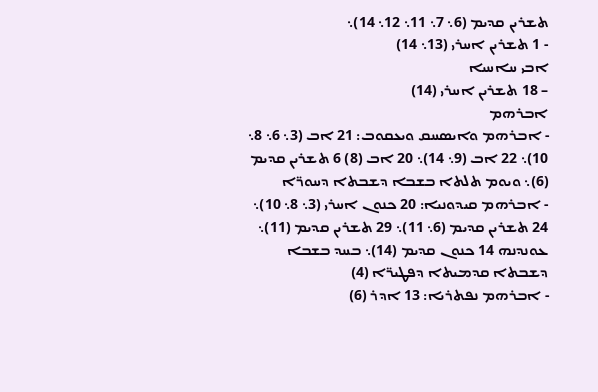ܬܫܪܝܢ ܩܕܝܡ (6܆ 7܆ 11܆ 12܆ 14)܆
‐ 1 ܬܫܪܝܢ ܐܚܪܝ (13܆ 14)
ܐܒܝ ܚܐܚܝܐ
– 18 ܬܫܪܝܢ ܐܚܪܝ (14)
ܐܒܪܗܡ
‐ ܐܒܪܗܡ ܘܐܝܣܚܩ ܘܝܥܩܘܒ: 21 ܐܒ (3܆ 6܆ 8܆ 10)܆ 22 ܐܒ (9܆ 14)܆ 20 ܐܒ (8) 6 ܬܫܪܝܢ ܩܕܝܡ (6)܆ ܘܝܘܡ ܬܠܬܐ ܒܫܒܐ ܕܫܒܬܐ ܕܚܘܪ̈ܐ
‐ ܐܒܪܗܡ ܩܝܕܘܢܝܐ: 20 ܟܢܘܢ ܐܚܪܝ (3܆ 8܆ 10)܆ 24 ܬܫܪܝܢ ܩܕܝܡ (6܆ 11)܆ 29 ܬܫܪܝܢ ܩܕܝܡ (11)܆ ܥܘܢܕܢܗ 14 ܟܢܘܢ ܩܕܝܡ (14)܆ ܒܚܕ ܒܫܒܐ ܕܫܒܬܐ ܩܕܡܝܬܐ ܕܦܛܝܪ̈ܐ (4)
‐ ܐܒܪܗܡ ܢܦܬܪܝܐ: 13 ܐܕܪ (6)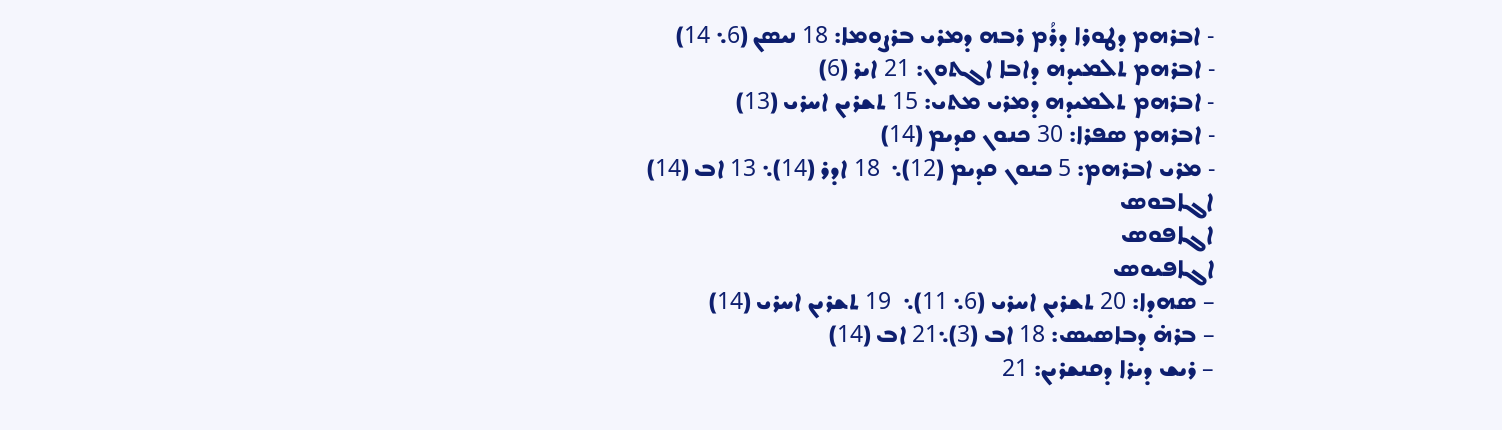‐ ܐܒܪܗܡ ܕܛܘܪܐ ܕܪܳܡ ܪܒܗ ܕܡܪܝ ܒܪܨܘܡܐ: 18 ܢܝܣܢ (6܆ 14)
‐ ܐܒܪܗܡ ܬܠܡܝܕܗ ܕܐܒܐ ܐܓܬܘܢ: 21 ܐܝܪ (6)
‐ ܐܒܪܗܡ ܬܠܡܝܕܗ ܕܡܪܝ ܡܬܝ: 15 ܬܫܪܝܢ ܐܚܪܝ (13)
‐ ܐܒܪܗܡ ܣܦܪܐ: 30 ܟܢܘܢ ܩܕܝܡ (14)
‐ ܡܪܝ ܐܒܪܗܡ: 5 ܟܢܘܢ ܩܕܝܡ (12)܆  18 ܐܕܪ (14)܆ 13 ܐܒ (14)
ܐܓܐܒܘܣ
ܐܓܐܦܘܣ
ܐܓܐܦܝܘܣ
– ܣܗܕܐ: 20 ܬܫܪܝܢ ܐܚܪܝ (6܆ 11)܆  19 ܬܫܪܝܢ ܐܚܪܝ (14)
– ܒܪܗ̇ ܕܒܐܣܝܣ: 18 ܐܒ (3)܆21 ܐܒ (14)
– ܪܝܫ ܕܝܪܐ ܕܩܢܫܪܝܢ: 21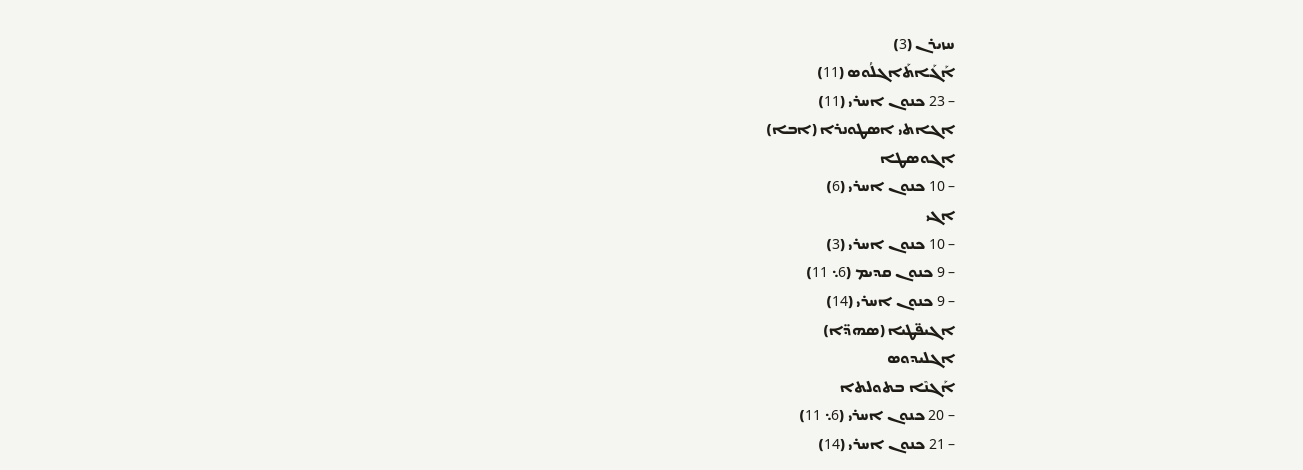ܚܙܝܪܢ (3)
ܐܰܓܰܐܬܰܐܓܠܳܘܣ (11)
– 23 ܟܢܘܢ ܐܚܪܝ (11)
ܐܓܐܬܝ ܐܣܛܘܢܪܐ (ܐܒܐ)
ܐܓܘܣܛܐ
– 10 ܟܢܘܢ ܐܚܪܝ (6)
ܐܓܝ
– 10 ܟܢܘܢ ܐܚܪܝ (3)
– 9 ܟܢܘܢ ܩܕܝܡ (6܆ 11)
– 9 ܟܢܘܢ ܐܚܪܝ (14)
ܐܓܝܦ̈ܛܝܐ (ܣܗܕ̈ܐ)
ܐܓܠܝܕܘܣ
ܐܰܓܢܶܐ ܒܬܘܠܬܐ
– 20 ܟܢܘܢ ܐܚܪܝ (6܆ 11)
– 21 ܟܢܘܢ ܐܚܪܝ (14)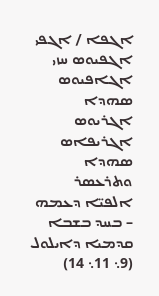ܐܓܦܐ / ܐܓܦܝ
ܐܓܦܝܘܣ ܚܙܝ ܐܓܐܦܝܘܣ ܣܗܕܐ
ܐܓܪܝܘܣ
ܐܓܪܝܦܐܣ ܣܗܕܐ ܘܬܪܥܣܪ ܐܠܦܝ̈ܐ ܕܥܡܗ
– ܒܚܕ ܒܫܒܐ ܩܕܡܝܐ ܕܐܝܠܘܠ (9܆ 11܆ 14)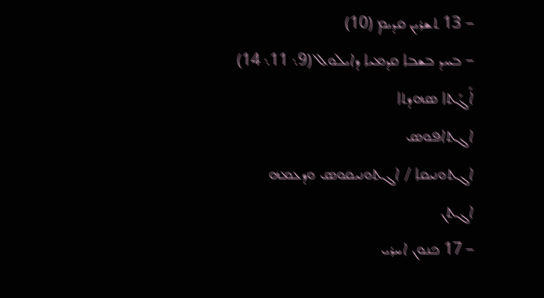– 13 ܬܫܪܝܢ ܩܕܝܡ (10)
– ܒܚܕ ܒܫܒܐ ܩܕܡܝܐ ܕܐܝܠܘܠ (9܆ 11܆ 14)
ܐܰܓܰܬܐ ܣܗܕܬܐ
ܐܓܬܐܦܘܣ
ܐܓܬܘܢܝܩܐ / ܐܓܬܘܢܝܩܘܣ ܘܕܥܡܗ
ܐܓܬܢ
– 17 ܟܢܘܢ ܐܚܪܝ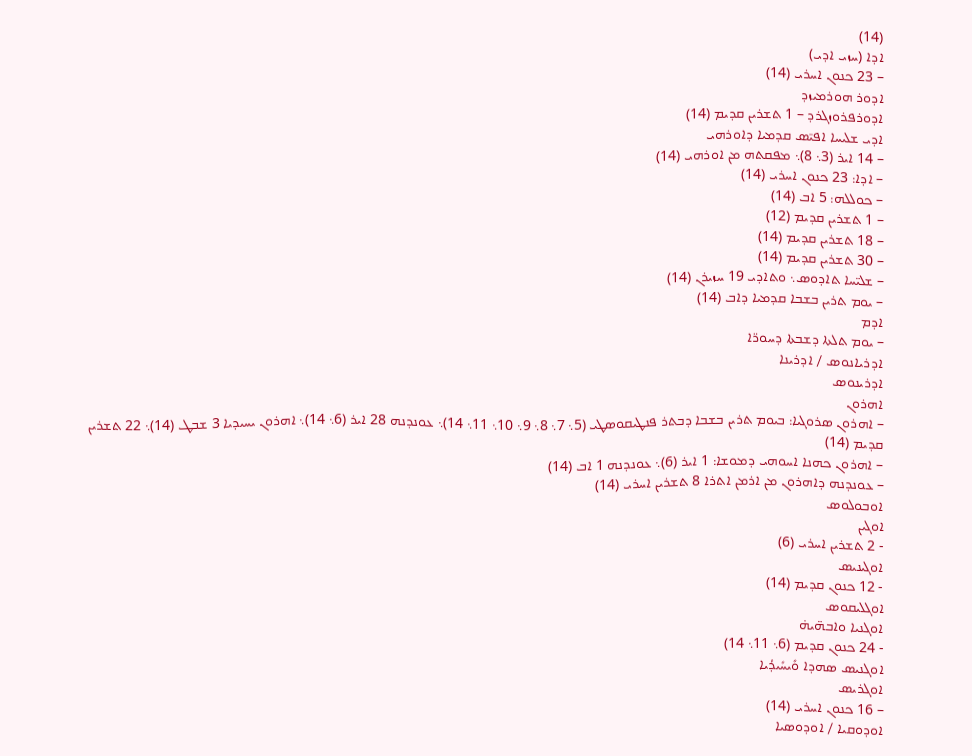(14)
ܐܕܐ (ܚܙܝ ܐܕܝ)
– 23 ܟܢܘܢ ܐܚܪܝ (14)
ܐܕܘܪ ܗܘܪܡܝܙܕ
ܐܕܘܪܦܪܘܙܓܪܕ – 1 ܬܫܪܝܢ ܩܕܝܡ (14)
ܐܕܝ ܫܠܝܚܐ ܐܦܝ̄ܣ ܩܕܡܝܐ ܕܐܘܪܗܝ
– 14 ܐܝܪ (3܆ 8)܆ ܡܦܩܬܗ ܡܢ ܐܘܪܗܝ (14)
– ܐܕܐ: 23 ܟܢܘܢ ܐܚܪܝ (14)
– ܟܘܠܠܗ: 5 ܐܒ (14)
– 1 ܬܫܪܝܢ ܩܕܝܡ (12)
– 18 ܬܫܪܝܢ ܩܕܝܡ (14)
– 30 ܬܫܪܝܢ ܩܕܝܡ (14)
– ܫܠܝ̈ܚܐ ܬܐܕܘܣ܆ ܘܬܐܕܝ 19 ܚܙܝܪܢ (14)
– ܝܘܡ ܬܪܝܢ ܒܫܒܐ ܩܕܡܝܐ ܕܐܒ (14)
ܐܕܡ
– ܝܘܡ ܬܠܬܐ ܕܫܒܬܐ ܕܚܘܪ̈ܐ
ܐܕܪܝܐܢܘܣ / ܐܕܪܝܢܐ
ܐܕܪܝܢܘܣ
ܐܗܪܘܢ
– ܐܗܪܘܢ ܣܪܘܓܝܐ: ܒܝܘܡ ܬܪܝܢ ܒܫܒܐ ܕܒܬܪ ܦܢܛܝܩܘܣܛܝ (5܆ 7܆ 8܆ 9܆ 10܆ 11܆ 14)܆ ܥܘܢܕܢܗ 28 ܐܝܪ (6܆ 14)܆ ܐܗܪܘܢ ܝܚܝܕܝܐ 3 ܫܒܛ (14)܆ 22 ܬܫܪܝܢ ܩܕܝܡ (14)
– ܐܗܪܘܢ ܟܗܢܐ ܐܚܘܗܝ ܕܡܘܫܐ: 1 ܐܝܪ (6)܆ ܥܘܢܕܢܗ 1 ܐܒ (14)
– ܥܘܢܕܢܗ ܕܐܗܪܘܢ ܡܢ ܐܪܡܢ ܐܬܪܐ 8 ܬܫܪܝܢ ܐܚܪܝ (14)
ܐܘܒܘܠܘܣ
ܐܘܓܝܢ
‐ 2 ܬܫܪܝܢ ܐܚܪܝ (6)
ܐܘܓܝܢܝܣ
‐ 12 ܟܢܘܢ ܩܕܝܡ (14)
ܐܘܓܠܝܩܘܣ
ܐܘܓܢܝܐ ܘܐܒܗ̈ܝܗ̇
‐ 24 ܟܢܘܢ ܩܕܝܡ (6܆ 11܆ 14)
ܐܘܓܢܝܣ ܣܗܕܐ ܘܺܝܚܺܝܕܳܝܐ
ܐܘܓܪܝܣ
– 16 ܟܢܘܢ ܐܚܪܝ (14)
ܐܘܕܘܩܝܐ / ܐܘܕܘܣܝܐ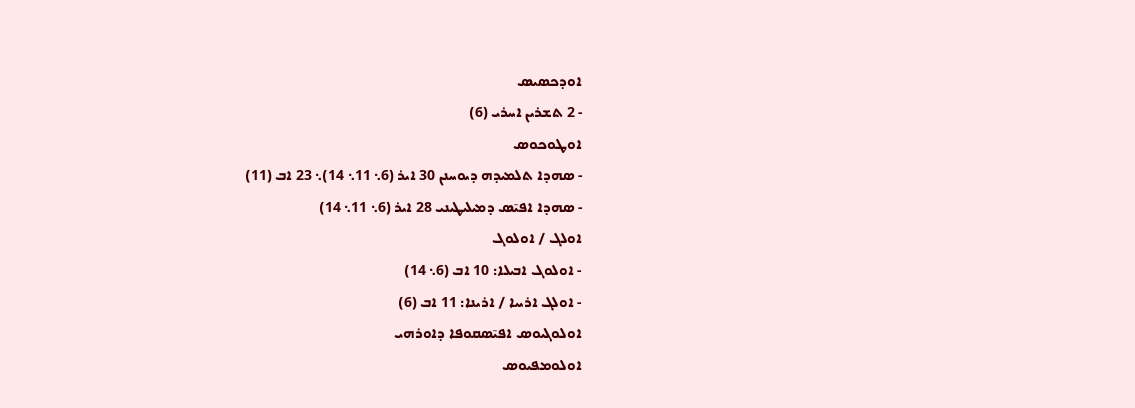ܐܘܕܟܣܝܣ
‐ 2 ܬܫܪܝܢ ܐܚܪܝ (6)
ܐܘܛܘܟܘܣ
‐ ܣܗܕܐ ܬܠܡܝܕܗ ܕܝܘܚܢܢ 30 ܐܝܪ (6܆ 11܆ 14)܆ 23 ܐܒ (11)
‐ ܣܗܕܐ ܐܦܝ̄ܣ ܕܡܝܠܝܛܝܢܝ 28 ܐܝܪ (6܆ 11܆ 14)
ܐܘܠܓ / ܐܘܠܘܓ
‐ ܐܘܠܘܓ ܐܒܝܠܐ: 10 ܐܒ (6܆ 14)
‐ ܐܘܠܓ ܐܪܝܝܐ / ܐܪܝܢܐ: 11 ܐܒ (6)
ܐܘܠܘܓܝܘܣ ܐܦܝ̄ܣܩܘܦܐ ܕܐܘܪܗܝ
ܐܘܠܘܡܦܝܘܣ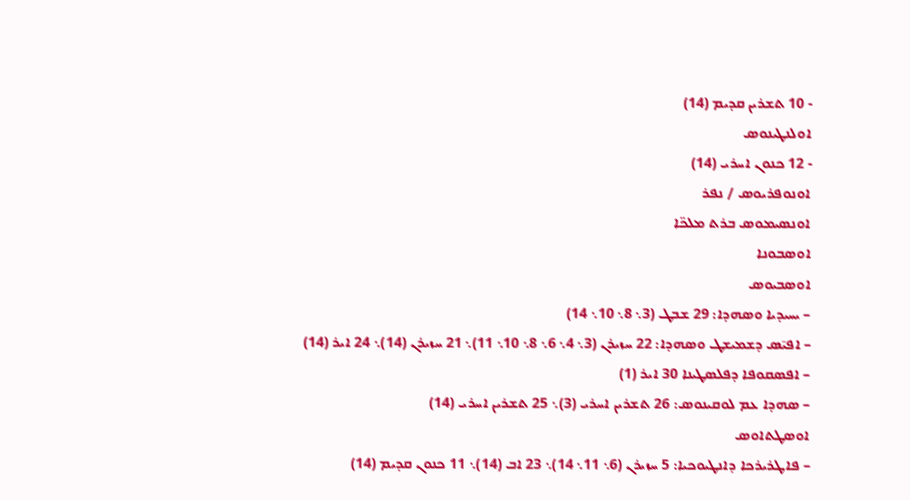‐ 10 ܬܫܪܝܢ ܩܕܝܡ (14)
ܐܘܠܢܛܝܢܘܣ
‐ 12 ܟܢܘܢ ܐܚܪܝ (14)
ܐܘܢܘܦܪܝܘܣ / ܢܦܪ
ܐܘܢܣܝܡܘܣ ܒܪܬ ܡܠܟ̈ܐ
ܐܘܣܒܘܢܐ
ܐܘܣܒܝܘܣ
– ܝܚܝܕܝܐ ܘܣܗܕܐ: 29 ܫܒܛ (3܆ 8܆ 10܆ 14)
– ܐܦܝ̄ܣ ܕܫܡܝܫܛ ܘܣܗܕܐ: 22 ܚܙܝܪܢ (3܆ 4܆ 6܆ 8܆ 10܆ 11)܆ 21 ܚܙܝܪܢ (14)܆ 24 ܐܝܪ (14)
– ܐܦܣܩܘܦܐ ܕܦܠܣܛܝܢܐ 30 ܐܝܪ (1)
– ܣܗܕܐ ܥܡ ܠܘܩܝܢܘܣ: 26 ܬܫܪܝܢ ܐܚܪܝ (3)܆ 25 ܬܫܪܝܢ ܐܚܪܝ (14)
ܐܘܣܛܬܐܘܣ
– ܦܐܛܪܝܪܟܐ ܕܐܢܛܝܘܟܝܐ: 5 ܚܙܝܪܢ (6܆ 11܆ 14)܆ 23 ܐܒ (14)܆ 11 ܟܢܘܢ ܩܕܝܡ (14)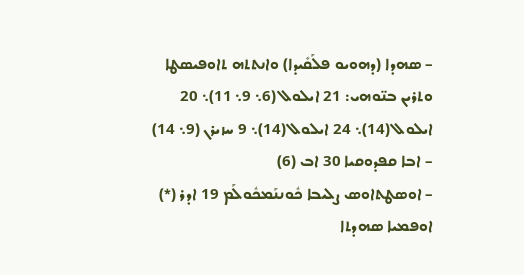– ܣܗܕܐ (ܕܗܘܝܘ ܦܠܰܩܺܝܕܐ) ܘܐܢܬܬܗ ܬܐܘܦܝܣܛܐ ܘܬܪܝܢ ܒܢ̈ܘܗܝ: 21 ܐܝܠܘܠ (6܆ 9܆ 11)܆ 20 ܐܝܠܘܠ (14)܆ 24 ܐܝܠܘܠ (14)܆ 9 ܚܙܝܪܢ (9܆ 14)
– ܐܒܐ ܩܦܕܘܩܝܐ 30 ܐܒ (6)
– ܐܘܣܛܬܐܘܣ ܨܠܝܒܐ ܟܽܘܢܢܰܡܟܽܘܠܰܡ 19 ܐܕܪ (*)
ܐܘܦܡܝܐ ܣܗܕܬܐ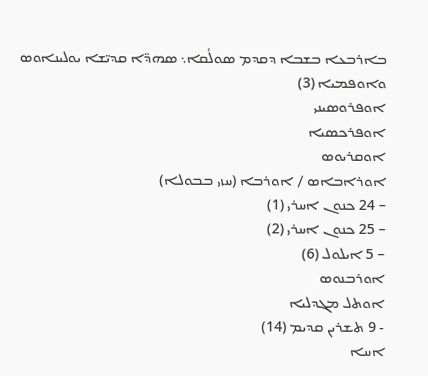ܒܐܪܒܥܐ ܒܫܒܐ ܕܩܕܡ ܣܘܠܳܩܐ܆ ܣܗܕ̈ܐ ܩܕܝ̈ܫܐ ܝܘܠܝܢܐܘܣ ܘܐܘܦܡܝܐ (3)
ܐܘܦܪܘܣܝܢܝ
ܐܘܦܪܟܣܝܐ
ܐܘܩܪܝܘܣ
ܐܘܪܐܒܐܣ / ܐܘܪܒܐ (ܚܙܝ ܒܒܘܠܐ)
– 24 ܟܢܘܢ ܐܚܪܝ (1)
– 25 ܟܢܘܢ ܐܚܪܝ (2)
– 5 ܐܝܠܘܠ (6)
ܐܘܪܒܢܘܣ
ܐܘܬܠ ܡܓܕܠܝܐ
‐ 9 ܬܫܪܝܢ ܩܕܝܡ (14)
ܐܚܐ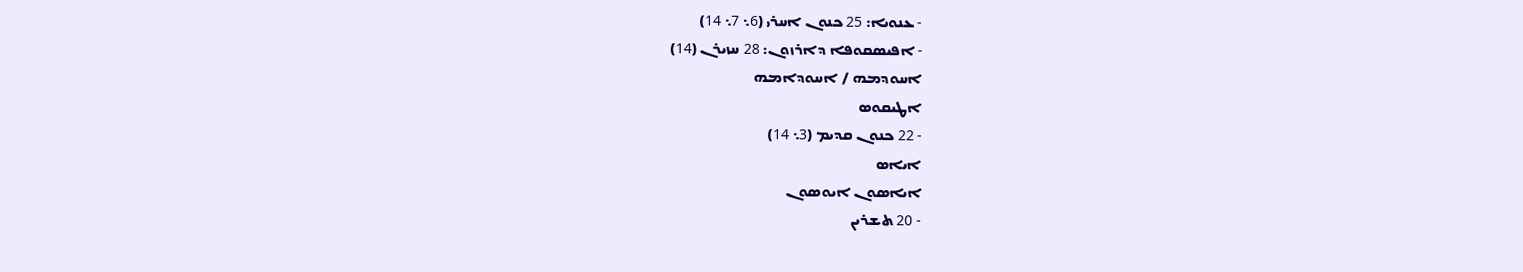‐ ܥܢܘܝܐ: 25 ܟܢܘܢ ܐܚܪܝ (6܆ 7܆ 14)
‐ ܐܦܝܣܩܘܦܐ ܕܐܪܙܘܢ: 28 ܚܙܝܪܢ (14)
ܐܚܘܕܡܗ / ܐܚܘܕܐܡܗ
ܐܛܝܩܘܣ
‐ 22 ܟܢܘܢ ܩܕܝܡ (3܆ 14)
ܐܝܐܣ
ܐܝܐܣܘܢ ܐܝܘܣܘܢ
‐ 20 ܬܫܪܝܢ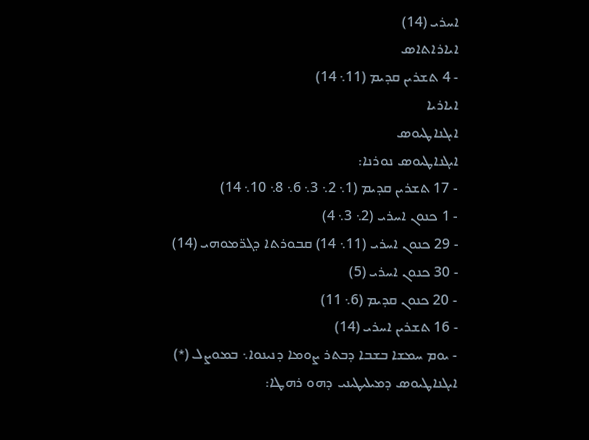ܐܚܪܝ (14)
ܐܝܐܪܐܬܐܣ
‐ 4 ܬܫܪܝܢ ܩܕܝܡ (11܆ 14)
ܐܝܐܪܝܐ
ܐܝܓܢܐܛܝܘܣ
ܐܝܓܢܐܛܝܘܣ ܢܘܪܢܐ:
‐ 17 ܬܫܪܝܢ ܩܕܝܡ (1܆ 2܆ 3܆ 6܆ 8܆ 10܆ 14)
‐ 1 ܟܢܘܢ ܐܚܪܝ (2܆ 3܆ 4)
‐ 29 ܟܢܘܢ ܐܚܪܝ (11܆ 14) ܩܒܘܪܬܐ ܕܓܪ̈ܡܘܗܝ (14)
‐ 30 ܟܢܘܢ ܐܚܪܝ (5)
‐ 20 ܟܢܘܢ ܩܕܝܡ (6܆ 11)
‐ 16 ܬܫܪܝܢ ܐܚܪܝ (14)
‐ ܝܘܡ ܚܡܫܐ ܒܫܒܐ ܕܒܬܪ ܨܘܡܐ ܕܢܝܢܘܐ܆ ܒܡܘܨܠ (*)
ܐܝܓܢܐܛܝܘܣ ܕܡܝܠܝܛܝܢܝ ܕܗܘ ܪܗܛܐ: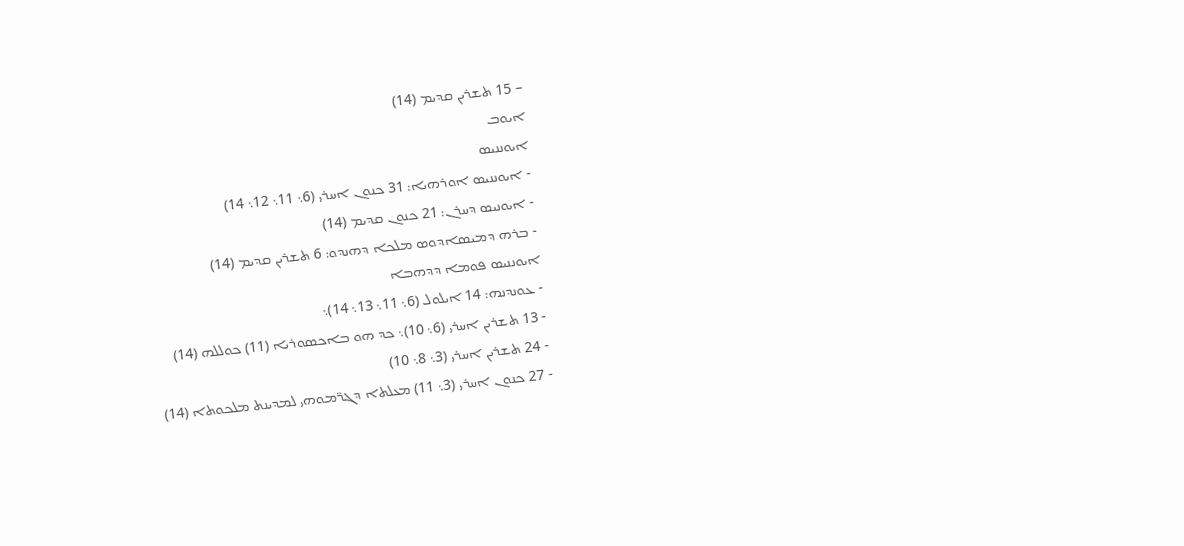– 15 ܬܫܪܝܢ ܩܕܝܡ (14)
ܐܝܘܒ
ܐܝܘܢܢܝܣ
‐ ܐܝܘܢܢܝܣ ܐܘܪܗܝܐ: 31 ܟܢܘܢ ܐܚܪܝ (6܆ 11܆ 12܆ 14)
‐ ܐܝܘܢܝܣ ܕܚܪܢ: 21 ܟܢܘܢ ܩܕܝܡ (14)
‐ ܒܪܗ ܕܡܝܣܐܕܘܣ ܡܠܟܐ ܕܗܢܕܘ: 6 ܬܫܪܝܢ ܩܕܝܡ (14)
ܐܝܘܢܢܝܣ ܦܘܡܐ ܕܕܗܒܐ
‐ ܥܘܢܕܢܗ: 14 ܐܝܠܘܠ (6܆ 11܆ 13܆ 14)܆
‐ 13 ܬܫܪܝܢ ܐܚܪܝ (6܆ 10)܆ ܟܕ ܗܘ ܒܐܟܣܘܪܝܐ (11) ܟܘܠܠܗ (14)
‐ 24 ܬܫܪܝܢ ܐܚܪܝ (3܆ 8܆ 10)
‐ 27 ܟܢܘܢ ܐܚܪܝ (3܆ 11) ܡܥܠܬܐ ܕܓܪ̈ܡܘܗܝ ܠܡܕܝܢܬ ܡܠܟܘܬܐ (14)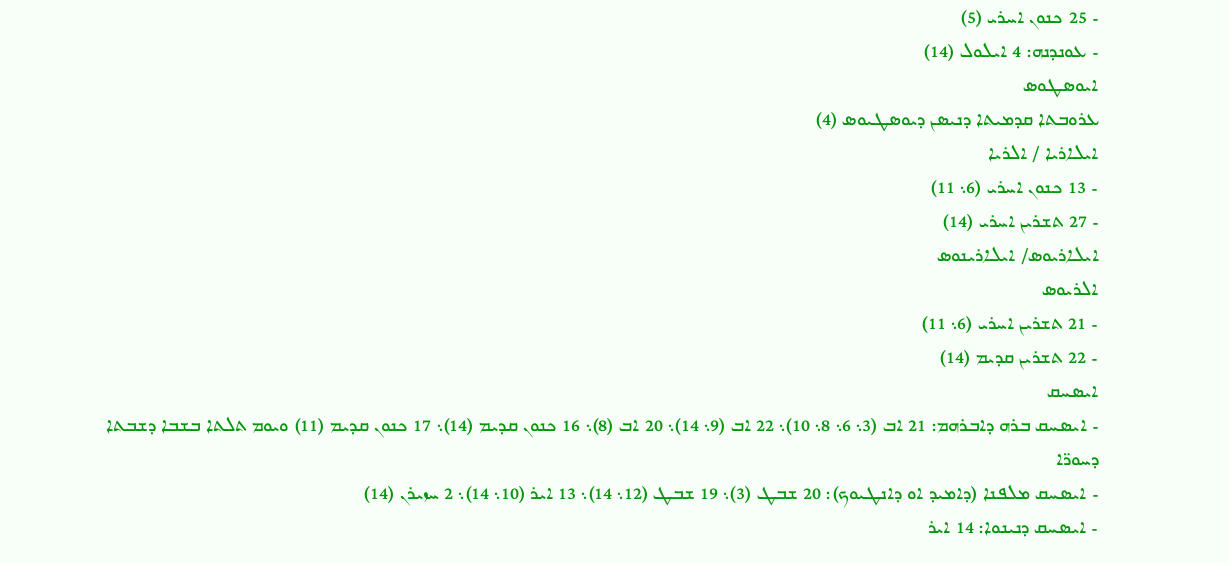‐ 25 ܟܢܘܢ ܐܚܪܝ (5)
‐ ܥܘܢܕܢܗ: 4 ܐܝܠܘܠ (14)
ܐܝܘܣܛܘܣ
ܥܪܘܒܬܐ ܩܕܡܝܬܐ ܕܢܝܣܢ ܕܝܘܣܛܝܘܣ (4)
ܐܝܠܐܪܝܐ / ܐܠܪܝܐ
‐ 13 ܟܢܘܢ ܐܚܪܝ (6܆ 11)
‐ 27 ܬܫܪܝܢ ܐܚܪܝ (14)
ܐܝܠܐܪܝܘܣ/ ܐܝܠܐܪܝܢܘܣ
ܐܠܪܝܘܣ
‐ 21 ܬܫܪܝܢ ܐܚܪܝ (6܆ 11)
‐ 22 ܬܫܪܝܢ ܩܕܝܡ (14)
ܐܝܣܚܩ
‐ ܐܝܣܚܩ ܒܪܗ ܕܐܒܪܗܡ: 21 ܐܒ (3܆ 6܆ 8܆ 10)܆ 22 ܐܒ (9܆ 14)܆ 20 ܐܒ (8)܆ 16 ܟܢܘܢ ܩܕܝܡ (14)܆ 17 ܟܢܘܢ ܩܕܝܡ (11) ܘܝܘܡ ܬܠܬܐ ܒܫܒܐ ܕܫܒܬܐ ܕܚܘܪ̈ܐ
‐ ܐܝܣܚܩ ܡܠܦܢܐ (ܕܐܡܝܕ ܐܘ ܕܐܢܛܝܘܟ): 20 ܫܒܛ (3)܆ 19 ܫܒܛ (12܆ 14)܆ 13 ܐܝܪ (10܆ 14)܆ 2 ܚܙܝܪܢ (14)
‐ ܐܝܣܚܩ ܕܢܝܢܘܐ: 14 ܐܝܪ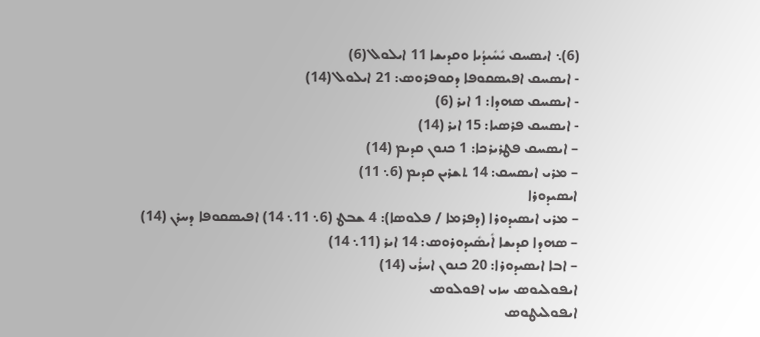(6)܆ ܐܝܣܚܩ ܝܺܚܺܝܕܳܝܐ ܘܩܕܝܫܐ 11 ܐܝܠܘܠ (6)
‐ ܐܝܣܚܩ ܐܦܝܣܩܘܦܐ ܕܩܘܦܪܘܣ: 21 ܐܝܠܘܠ (14)
‐ ܐܝܣܚܩ ܣܗܕܐ: 1 ܐܝܪ (6)
‐ ܐܝܣܚܩ ܦܪܣܝܐ: 15 ܐܝܪ (14)
– ܐܝܣܚܩ ܦܛܪܝܪܟܐ: 1 ܟܢܘܢ ܩܕܝܡ (14)
– ܡܪܝ ܐܝܣܚܩ: 14 ܬܫܪܝܢ ܩܕܝܡ (6܆ 11)
ܐܝܣܝܕܘܪܐ
– ܡܪܝ ܐܝܣܝܕܘܪܐ (ܕܦܪܡܐ / ܦܠܘܣܐ): 4 ܫܒܛ (6܆ 11܆ 14) ܐܦܝܣܩܘܦܐ ܕܚܪܢ (14)
– ܣܗܕܐ ܩܕܝܫܐ ܐܺܝܣܺܝܕܘܪܘܣ: 14 ܐܝܪ (11܆ 14)
– ܐܒܐ ܐܝܣܝܕܘܪܐ: 20 ܟܢܘܢ ܐܚܪܳܝ (14)
ܐܝܦܘܠܝܘܣ ܚܙܝ ܐܦܘܠܘܣ
ܐܝܦܘܠܝܛܘܣ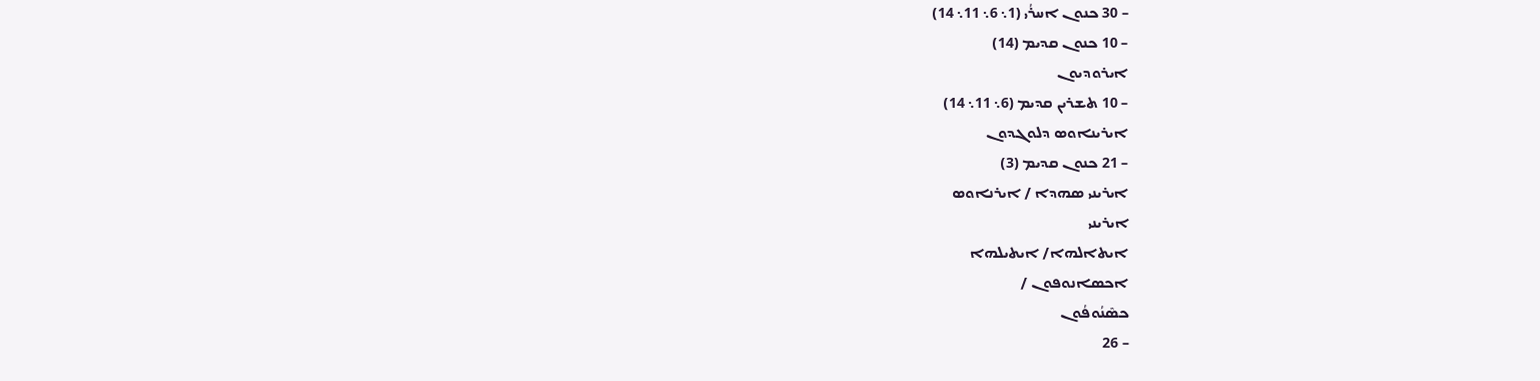– 30 ܟܢܘܢ ܐܚܪܳܝ (1܆ 6܆ 11܆ 14)
– 10 ܟܢܘܢ ܩܕܝܡ (14)
ܐܝܪܘܕܝܘܢ
– 10 ܬܫܪܝܢ ܩܕܝܡ (6܆ 11܆ 14)
ܐܝܪܝܢܐܘܣ ܕܠܘܓܕܘܢ
– 21 ܟܢܘܢ ܩܕܝܡ (3)
ܐܝܪܝܢܝ ܣܗܕܐ / ܐܝܪܢܐܘܣ
ܐܝܪܝܢܝ
ܐܝܬܐܠܗܐ/ ܐܝܬܝܠܗܐ
ܐܟܣܐܢܘܦܘܢ /
ܟܣܶܢܳܘܦܳܘܢ
– 26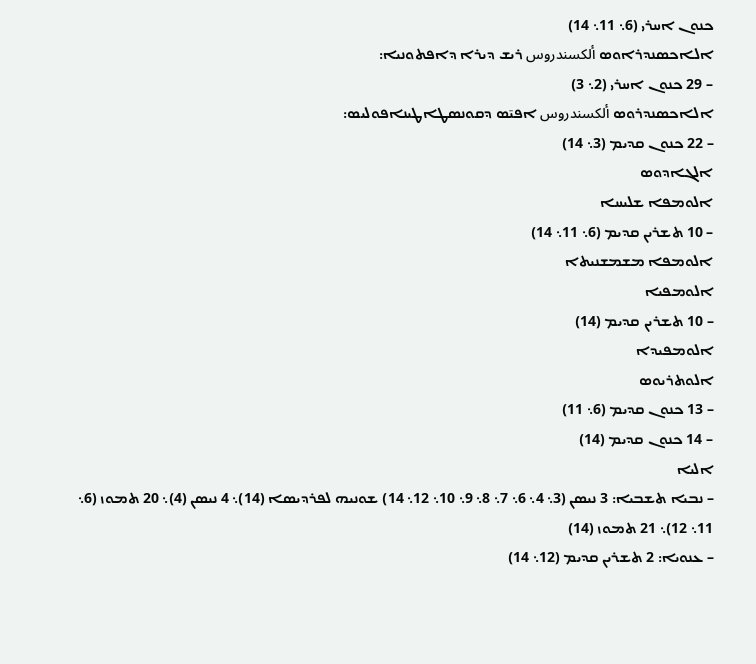ܟܢܘܢ ܐܚܪܝ (6܆ 11܆ 14)
ܐܠܐܟܣܢܕܪܐܘܣ ألكسندروس ܪܝܫ ܕܝܪܐ ܕܐܦܬܘܢܝܐ:
– 29 ܟܢܘܢ ܐܚܪܝ (2܆ 3)
ܐܠܐܟܣܢܕܪܘܣ ألكسندروس ܐܦܝ̄ܣ ܕܩܘܢܣܛܐܛܝܢܐܦܘܠܝܣ:
– 22 ܟܢܘܢ ܩܕܝܡ (3܆ 14)
ܐܠܓܐܕܘܣ
ܐܠܘܡܦܐ ܫܠܝܚܐ
– 10 ܬܫܪܝܢ ܩܕܝܡ (6܆ 11܆ 14)
ܐܠܘܡܦܐ ܡܫܡܫܢܝܬܐ
ܐܠܘܡܦܝܐ
– 10 ܬܫܪܝܢ ܩܕܝܡ (14)
ܐܠܘܡܦܝܕܐ
ܐܠܘܬܪܝܘܣ
– 13 ܟܢܘܢ ܩܕܝܡ (6܆ 11)
– 14 ܟܢܘܢ ܩܕܝܡ (14)
ܐܠܝܐ
– ܢܒܝܐ ܬܫܒܝܐ: 3 ܢܝܣܢ (3܆ 4܆ 6܆ 7܆ 8܆ 9܆ 10܆ 12܆ 14) ܫܘܢܝܗ ܠܦܪܕܝܣܐ (14)܆ 4 ܢܝܣܢ (4)܆ 20 ܬܡܘܙ (6܆ 11܆ 12)܆ 21 ܬܡܘܙ (14)
– ܥܢܘܝܐ: 2 ܬܫܪܝܢ ܩܕܝܡ (12܆ 14)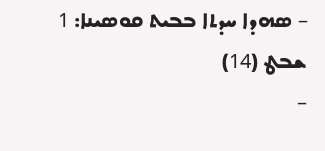– ܣܗܕܐ ܚܕܬܐ ܒܒܝܬ ܩܘܣܝܢܐ: 1 ܫܒܛ (14)
–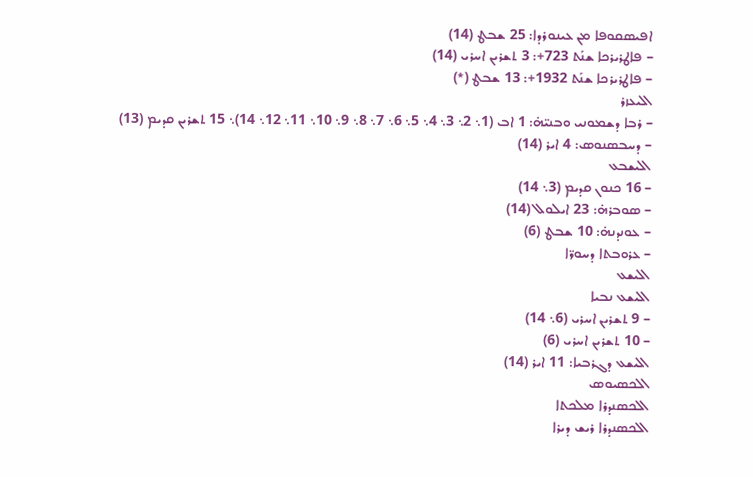ܐܦܝܣܩܘܦܐ ܡܢ ܥܝܢܘܪܕܐ: 25 ܫܒܛ (14)
– ܦܐܛܪܝܪܟܐ ܫܢܰܬ 723+: 3 ܬܫܪܝܢ ܐܚܪܝ (14)
– ܦܐܛܪܝܪܟܐ ܫܢܰܬ 1932+: 13 ܫܒܛ (*)
ܐܠܝܥܙܪ
– ܪܒܐ ܕܫܡܘܢܝ ܘܒܢܝ̈ܗ̇: 1 ܐܒ (1܆ 2܆ 3܆ 4܆ 5܆ 6܆ 7܆ 8܆ 9܆ 10܆ 11܆ 12܆ 14)܆ 15 ܬܫܪܝܢ ܩܕܝܡ (13)
– ܕܚܒܣܢܘܣ: 4 ܐܝܪ (14)
ܐܠܝܫܒܥ
– 16 ܟܢܘܢ ܩܕܝܡ (3܆ 14)
– ܣܘܒܪܗ̇: 23 ܐܝܠܘܠ (14)
– ܥܘܢܕܢܗ̇: 10 ܫܒܛ (6)
– ܥܪܘܒܬܐ ܕܚܘܪ̈ܐ
ܐܠܝܫܥ
ܐܠܝܫܥ ܢܒܝܐ
– 9 ܬܫܪܝܢ ܐܚܪܝ (6܆ 14)
– 10 ܬܫܪܝܢ ܐܚܪܝ (6)
ܐܠܝܫܥ ܕܓܪܒܝܐ: 11 ܐܝܪ (14)
ܐܠܟܣܝܘܣ
ܐܠܟܣܢܕܪܐ ܡܠܟܬܐ
ܐܠܟܣܢܕܪܐ ܪܝܫ ܕܝܪܐ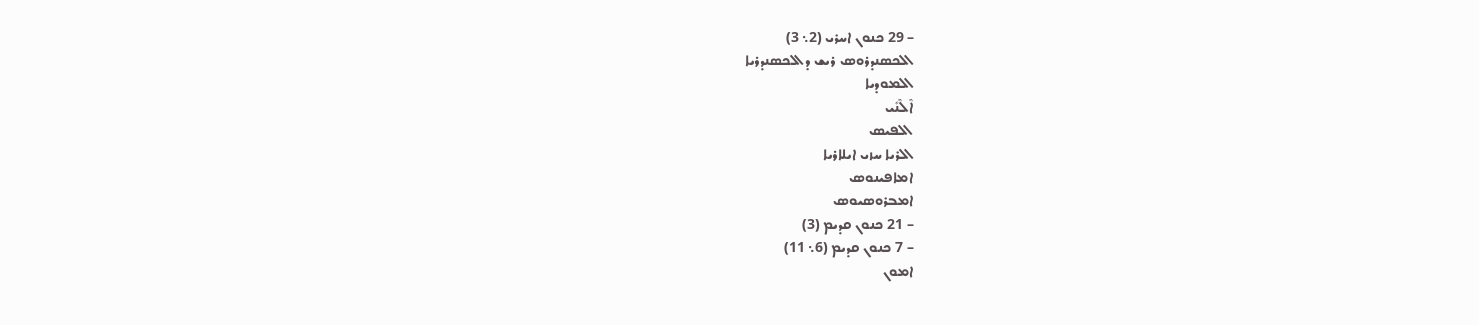– 29 ܟܢܘܢ ܐܚܪܝ (2܆ 3)
ܐܠܟܣܢܕܪܘܣ ܪܝܫ ܕܐܠܟܣܢܕܪܝܐ
ܐܠܡܘܕܝܐ
ܐܶܠܶܢܺܝ
ܐܠܦܝܣ
ܐܠܪܝܐ ܚܙܝ ܐܝܠܐܪܝܐ
ܐܡܐܦܝܢܘܣ
ܐܡܒܪܘܣܝܘܣ
– 21 ܟܢܘܢ ܩܕܝܡ (3)
– 7 ܟܢܘܢ ܩܕܝܡ (6܆ 11)
ܐܡܘܢ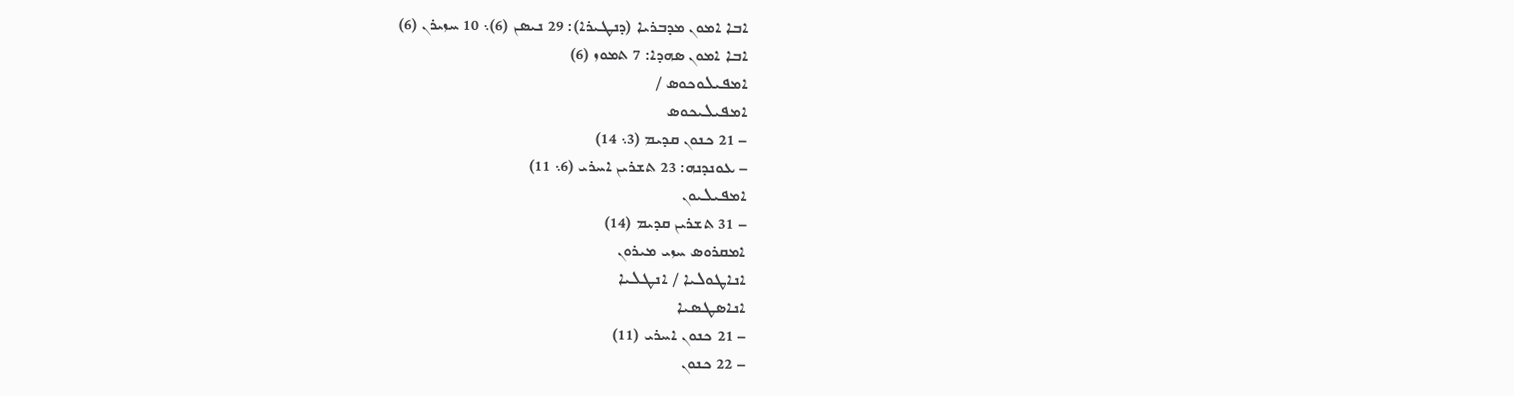ܐܒܐ ܐܡܘܢ ܡܕܒܪܝܐ (ܕܢܛܝܪܐ): 29 ܢܝܣܢ (6)܆ 10 ܚܙܝܪܢ (6)
ܐܒܐ ܐܡܘܢ ܣܗܕܐ: 7 ܬܡܘܙ (6)
ܐܡܦܝܠܘܟܘܣ /
ܐܡܦܝܠܝܟܘܣ
– 21 ܟܢܘܢ ܩܕܝܡ (3܆ 14)
– ܥܘܢܕܢܗ: 23 ܬܫܪܝܢ ܐܚܪܝ (6܆ 11)
ܐܡܦܝܠܝܘܢ
– 31 ܬܫܪܝܢ ܩܕܝܡ (14)
ܐܡܩܪܘܣ ܚܙܝ ܡܝܪܘܢ
ܐܢܐܛܘܠܝܐ / ܐܢܛܠܝܐ
ܐܢܐܣܛܣܝܐ
– 21 ܟܢܘܢ ܐܚܪܝ (11)
– 22 ܟܢܘܢ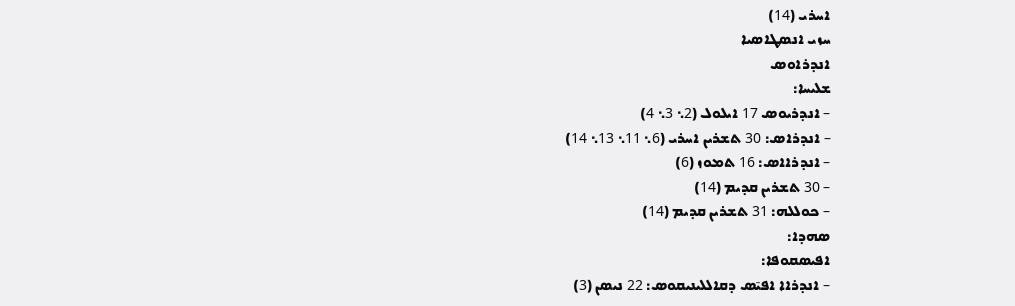ܐܚܪܝ (14)
ܚܙܝ ܐܢܣܛܐܣܝܐ
ܐܢܕܪܐܘܣ
ܫܠܝܚܐ:
– ܐܢܕܪܝܘܣ 17 ܐܝܠܘܠ (2܆ 3܆ 4)
– ܐܢܕܪܐܣ: 30 ܬܫܪܝܢ ܐܚܪܝ (6܆ 11܆ 13܆ 14)
– ܐܢܕܪܐܐܣ: 16 ܬܡܘܙ (6)
– 30 ܬܫܪܝܢ ܩܕܝܡ (14)
– ܟܘܠܠܗ: 31 ܬܫܪܝܢ ܩܕܝܡ (14)
ܣܗܕܐ:
ܐܦܝܣܩܘܦܐ:
– ܐܢܕܪܐܐ ܐܦܝ̄ܣ ܕܩܐܠܠܝܢܝܩܘܣ: 22 ܢܝܣܢ (3)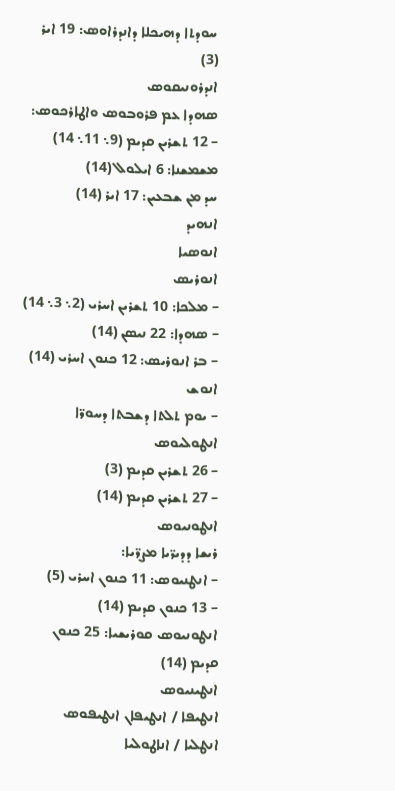ܚܘܕܬܐ ܕܗܝܟܠܐ ܕܐܢܕܪܐܘܣ: 19 ܐܝܪ (3)
ܐܢܕܪܘܢܝܩܘܣ
ܣܗܕܐ ܥܡ ܦܪܘܒܘܣ ܘܐܛܐܪܟܘܣ:
– 12 ܬܫܪܝܢ ܩܕܝܡ (9܆ 11܆ 14)
ܡܫܡܫܢܐ: 6 ܐܝܠܘܠ (14)
ܚܕ ܡܢ ܫܒܥܝܢ: 17 ܐܝܪ (14)
ܐܢܗܝܕ
ܐܢܘܣܝܐ
ܐܢܘܪܝܣ
– ܡܠܟܐ: 10 ܬܫܪܝܢ ܐܚܪܝ (2܆ 3܆ 14)
– ܣܗܕܐ: 22 ܢܝܣܢ (14)
– ܒܪ ܐܢܘܪܝܣ: 12 ܟܢܘܢ ܐܚܪܝ (14)
ܐܢܘܫ
– ܝܘܡ ܬܠܬܐ ܕܫܒܬܐ ܕܚܘܪ̈ܐ
ܐܢܛܘܠܝܘܣ
– 26 ܬܫܪܝܢ ܩܕܝܡ (3)
– 27 ܬܫܪܝܢ ܩܕܝܡ (14)
ܐܢܛܘܢܝܘܣ
ܪܝܫܐ ܕܕܝܪ̈ܝܐ ܡܨܪ̈ܝܐ:
– ܐܢܛܢܝܘܣ: 11 ܟܢܘܢ ܐܚܪܝ (5)
– 13 ܟܢܘܢ ܩܕܝܡ (14)
ܐܢܛܘܢܝܘܣ ܩܘܪܝܫܝܐ: 25 ܟܢܘܢ ܩܕܝܡ (14)
ܐܢܛܝܢܝܘܣ
ܐܢܛܝܦܐ / ܐܢܛܝܦܐܢ ܐܢܛܝܦܘܣ
ܐܢܛܠܝܐ / ܐܢܐܛܘܠܝܐ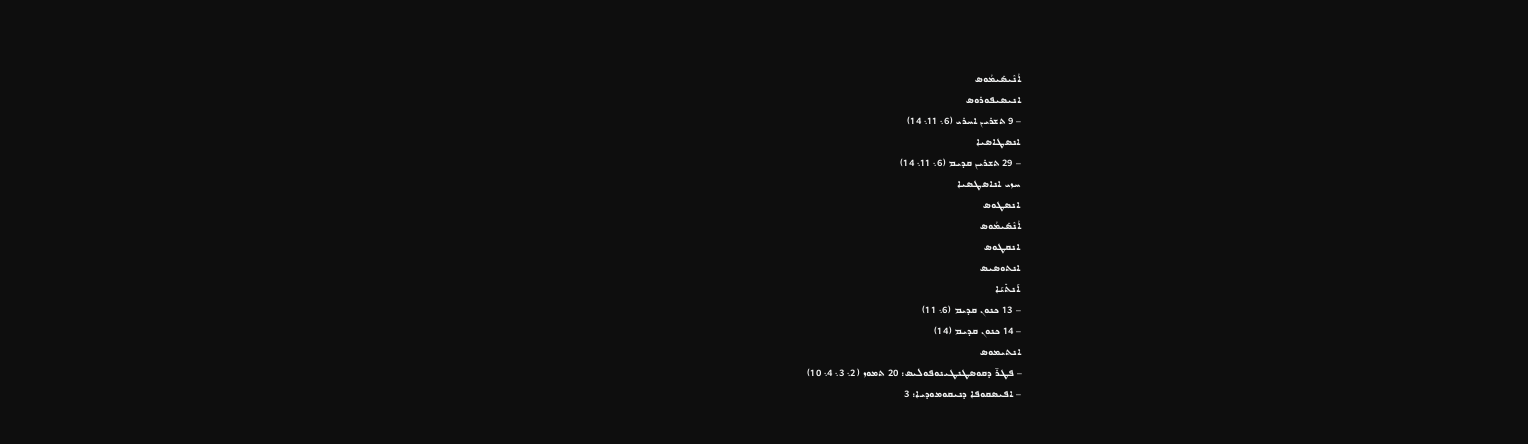ܐܳܢܶܝܣܺܝܡܳܘܣ
ܐܢܝܣܝܦܘܪܘܣ
– 9 ܬܫܪܝܢ ܐܚܪܝ (6܆ 11܆ 14)
ܐܢܣܛܐܣܝܐ
– 29 ܬܫܪܝܢ ܩܕܝܡ (6܆ 11܆ 14)
ܚܙܝ ܐܢܐܣܛܣܝܐ
ܐܢܣܛܘܣ
ܐܳܢܶܣܺܝܡܳܘܣ
ܐܢܩܛܘܣ
ܐܢܬܘܣܝܣ
ܐܰܢܬܺܝܰܐ
– 13 ܟܢܘܢ ܩܕܝܡ (6܆ 11)
– 14 ܟܢܘܢ ܩܕܝܡ (14)
ܐܢܬܝܡܘܣ
– ܦܛܪ̄ ܕܩܘܣܛܢܛܝܢܘܦܘܠܝܣ: 20 ܬܡܘܙ (2܆ 3܆ 4܆ 10)
– ܐܦܝܣܩܘܦܐ ܕܢܝܩܘܡܘܕܝܐ: 3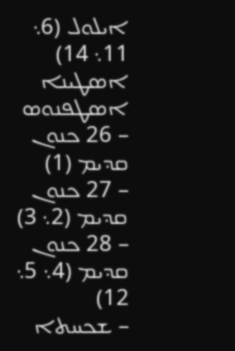ܐܝܠܘܠ (6܆ 11܆ 14)
ܐܣܛܝܢܐ
ܐܣܛܦܢܘܣ
– 26 ܟܢܘܢ ܩܕܝܡ (1)
– 27 ܟܢܘܢ ܩܕܝܡ (2܆ 3)
– 28 ܟܢܘܢ ܩܕܝܡ (4܆ 5܆ 12)
– ܫܟܚܬܐ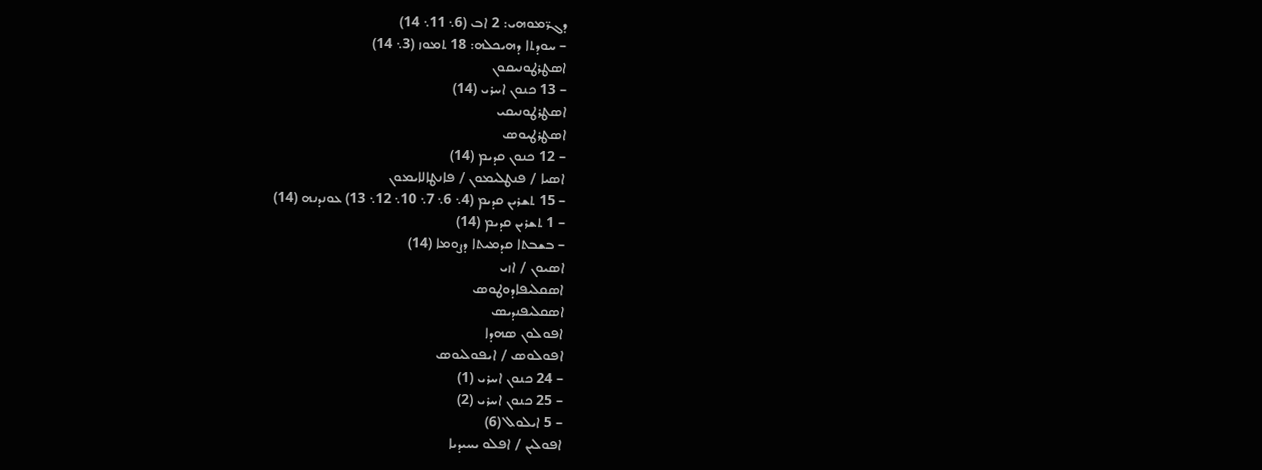ܕܓܪ̈ܡܘܗܝ: 2 ܐܒ (6܆ 11܆ 14)
– ܚܘܕܬܐ ܕܗܝܟܠܗ: 18 ܬܡܘܙ (3܆ 14)
ܐܣܛܪܛܘܢܝܩܘܢ
– 13 ܟܢܘܢ ܐܚܪܝ (14)
ܐܣܛܪܛܘܢܝܩܝ
ܐܣܛܪܛܝܘܣ
– 12 ܟܢܘܢ ܩܕܝܡ (14)
ܐܣܝܐ / ܦܢܛܠܝܡܘܢ / ܦܐܢܛܐܠܐܝܡܘܢ
– 15 ܬܫܪܝܢ ܩܕܝܡ (4܆ 6܆ 7܆ 10܆ 12܆ 13) ܥܘܢܕܢܗ (14)
– 1 ܬܫܪܝܢ ܩܕܝܡ (14)
– ܒܫܒܬܐ ܩܕܡܝܬܐ ܕܨܘܡܐ (14)
ܐܣܝܘܢ / ܐܙܝ
ܐܣܩܠܝܦܐܕܘܛܘܣ
ܐܣܩܠܝܦܢܕܝܣ
ܐܦܘܠܘܢ ܣܗܕܐ
ܐܦܘܠܘܣ / ܐܝܦܘܠܝܘܣ
– 24 ܟܢܘܢ ܐܚܪܝ (1)
– 25 ܟܢܘܢ ܐܚܪܝ (2)
– 5 ܐܝܠܘܠ (6)
ܐܦܘܠܝܢ / ܐܦܠܘ ܝܚܝܕܝܐ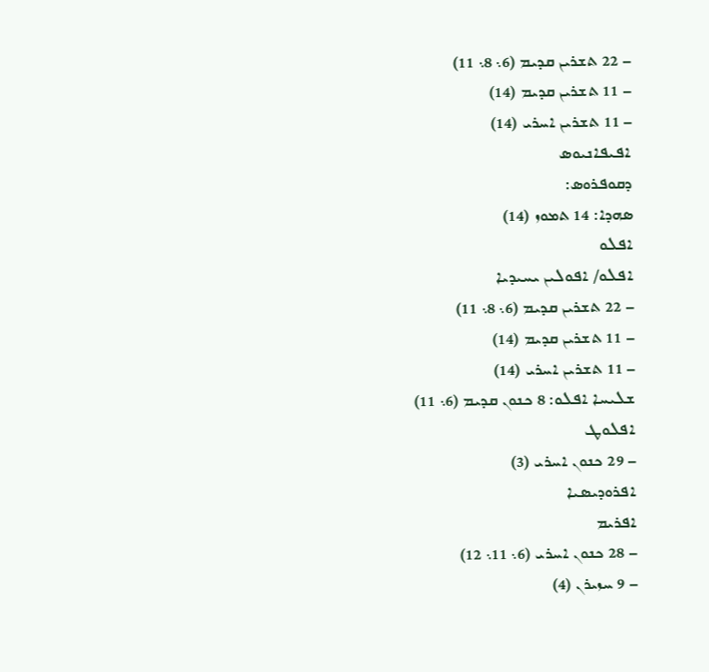– 22 ܬܫܪܝܢ ܩܕܝܡ (6܆ 8܆ 11)
– 11 ܬܫܪܝܢ ܩܕܝܡ (14)
– 11 ܬܫܪܝܢ ܐܚܪܝ (14)
ܐܦܝܦܐܢܝܘܣ
ܕܩܘܦܪܘܣ:
ܣܗܕܐ: 14 ܬܡܘܙ (14)
ܐܦܠܘ
ܐܦܠܘ/ ܐܦܘܠܝܢ ܝܚܝܕܝܐ
– 22 ܬܫܪܝܢ ܩܕܝܡ (6܆ 8܆ 11)
– 11 ܬܫܪܝܢ ܩܕܝܡ (14)
– 11 ܬܫܪܝܢ ܐܚܪܝ (14)
ܫܠܝܚܐ ܐܦܠܘ: 8 ܟܢܘܢ ܩܕܝܡ (6܆ 11)
ܐܦܠܘܛ
– 29 ܟܢܘܢ ܐܚܪܝ (3)
ܐܦܪܘܕܝܣܝܐ
ܐܦܪܝܡ
– 28 ܟܢܘܢ ܐܚܪܝ (6܆ 11܆ 12)
– 9 ܚܙܝܪܢ (4)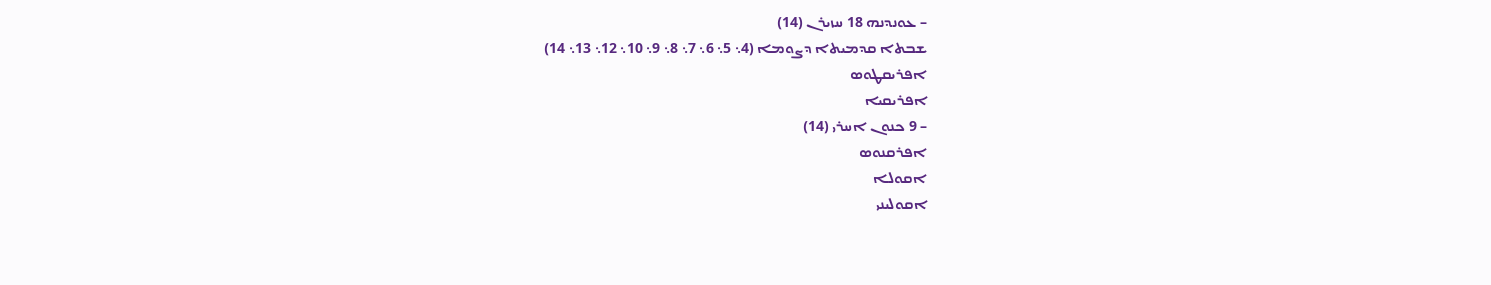– ܥܘܢܕܢܗ 18 ܚܙܝܪܢ (14)
ܫܒܬܐ ܩܕܡܝܬܐ ܕܨܘܡܐ (4܆ 5܆ 6܆ 7܆ 8܆ 9܆ 10܆ 12܆ 13܆ 14)
ܐܦܪܝܩܛܘܣ
ܐܦܪܝܩܝܐ
– 9 ܟܢܘܢ ܐܚܪܝ (14)
ܐܦܪܩܢܘܣ
ܐܩܘܠܐ
ܐܩܘܠܝܢܝ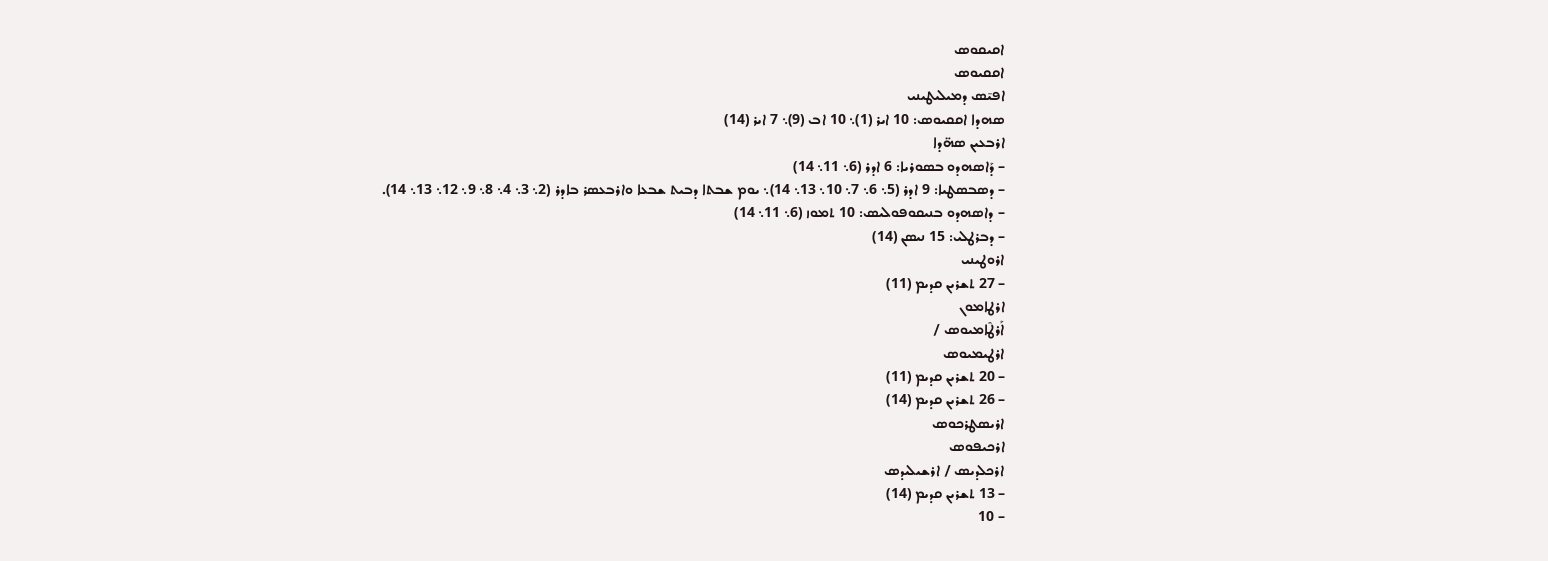ܐܩܝܩܘܣ
ܐܩܩܝܘܣ
ܐܦܝ̄ܣ ܕܡܝܠܝܛܝܢܝ
ܣܗܕܐ ܐܩܩܝܘܣ: 10 ܐܝܪ (1)܆ 10 ܐܒ (9)܆ 7 ܐܝܪ (14)
ܐܪܒܥܝܢ ܣܗ̈ܕܐ
– ܕܰܐܣܗܕܘ ܒܣܘܪܝܐ: 6 ܐܕܪ (6܆ 11܆ 14)
– ܕܣܒܣܛܝܐ: 9 ܐܕܪ (5܆ 6܆ 7܆ 10܆ 13܆ 14)܆ ܝܘܡ ܫܒܬܐ ܕܒܝܬ ܫܒܥܐ ܘܐܪܒܥܣܪ ܒܐܕܪ (2܆ 3܆ 4܆ 8܆ 9܆ 12܆ 13܆ 14).
– ܕܐܣܗܕܘ ܒܢܝܩܘܦܘܠܝܣ: 10 ܬܡܘܙ (6܆ 11܆ 14)
– ܕܒܪܛܠܝ: 15 ܢܝܣܢ (14)
ܐܪܘܛܝܢܝ
– 27 ܬܫܪܝܢ ܩܕܝܡ (11)
ܐܪܛܐܡܘܢ
ܐܰܪܛܶܐܡܝܘܣ /
ܐܪܛܝܡܝܘܣ
– 20 ܬܫܪܝܢ ܩܕܝܡ (11)
– 26 ܬܫܪܝܢ ܩܕܝܡ (14)
ܐܪܝܣܛܪܟܘܣ
ܐܪܟܝܦܘܣ
ܐܪܟܠܕܝܣ / ܐܪܫܝܠܝܕܣ
– 13 ܬܫܪܝܢ ܩܕܝܡ (14)
– 10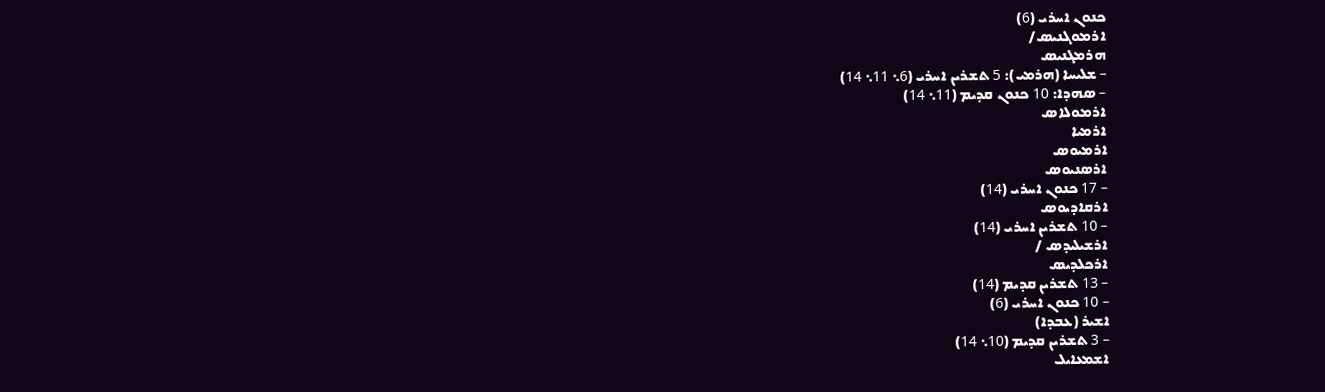ܟܢܘܢ ܐܚܪܝ (6)
ܐܪܡܘܓܢܝܣ/
ܗܪܡܓܢܝܣ
– ܫܠܝܚܐ (ܗܪܡܝ): 5 ܬܫܪܝܢ ܐܚܪܝ (6܆ 11܆ 14)
– ܣܗܕܐ: 10 ܟܢܘܢ ܩܕܝܡ (11܆ 14)
ܐܪܡܘܠܐܣ
ܐܪܡܝܐ
ܐܪܡܝܘܣ
ܐܪܣܢܝܘܣ
– 17 ܟܢܘܢ ܐܚܪܝ (14)
ܐܪܩܐܕܝܘܣ
– 10 ܬܫܪܝܢ ܐܚܪܝ (14)
ܐܪܫܝܠܝܕܣ /
ܐܪܟܠܕܝܣ
– 13 ܬܫܪܝܢ ܩܕܝܡ (14)
– 10 ܟܢܘܢ ܐܚܪܝ (6)
ܐܫܝܪ (ܥܒܕܐ)
– 3 ܬܫܪܝܢ ܩܕܝܡ (10܆ 14)
ܐܫܡܥܐܝܠ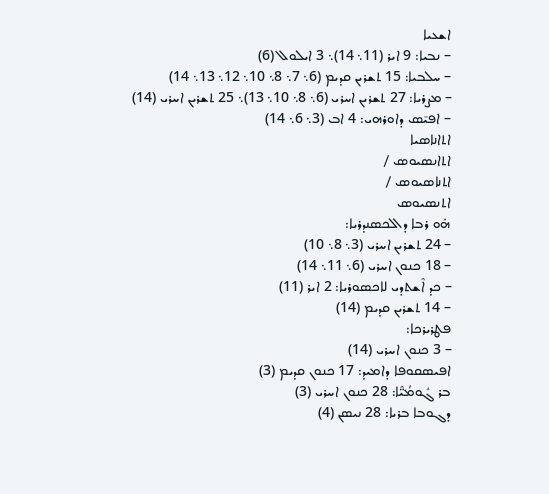ܐܫܥܝܐ
– ܢܒܝܐ: 9 ܐܝܪ (11܆ 14)܆ 3 ܐܝܠܘܠ (6)
– ܚܠܒܝܐ: 15 ܬܫܪܝܢ ܩܕܝܡ (6܆ 7܆ 8܆ 10܆ 12܆ 13܆ 14)
– ܡܨܪܝܐ: 27 ܬܫܪܝܢ ܐܚܪܝ (6܆ 8܆ 10܆ 13)܆ 25 ܬܫܪܝܢ ܐܚܪܝ (14)
– ܐܦܝ̄ܣ ܕܐܘܪܗܝ: 4 ܐܒ (3܆ 6܆ 14)
ܐܬܐܢܐܣܝܐ
ܐܬܐܢܣܝܘܣ /
ܐܬܢܐܣܝܘܣ /
ܐܬܢܣܝܘܣ
ܗ̇ܘ ܪܒܐ ܕܐܠܟܣܢܕܪܝܐ:
– 24 ܬܫܪܝܢ ܐܚܪܝ (3܆ 8܆ 10)
– 18 ܟܢܘܢ ܐܚܪܝ (6܆ 11܆ 14)
– ܟܕ ܐܶܫܬܕܝ ܠܐܟܣܘܪܝܐ: 2 ܐܝܪ (11)
– 14 ܬܫܪܝܢ ܩܕܝܡ (14)
ܦܛܪܝܪܟܐ:
– 3 ܟܢܘܢ ܐܚܪܝ (14)
ܐܦܝܣܩܘܦܐ ܕܐܡܝܕ: 17 ܟܢܘܢ ܩܕܝܡ (3)
ܒܪ ܓܽܘܡܳܝ̈ܶܐ: 28 ܟܢܘܢ ܐܚܪܝ (3)
ܕܓܘܒܐ ܒܪܝܐ: 28 ܢܝܣܢ (4)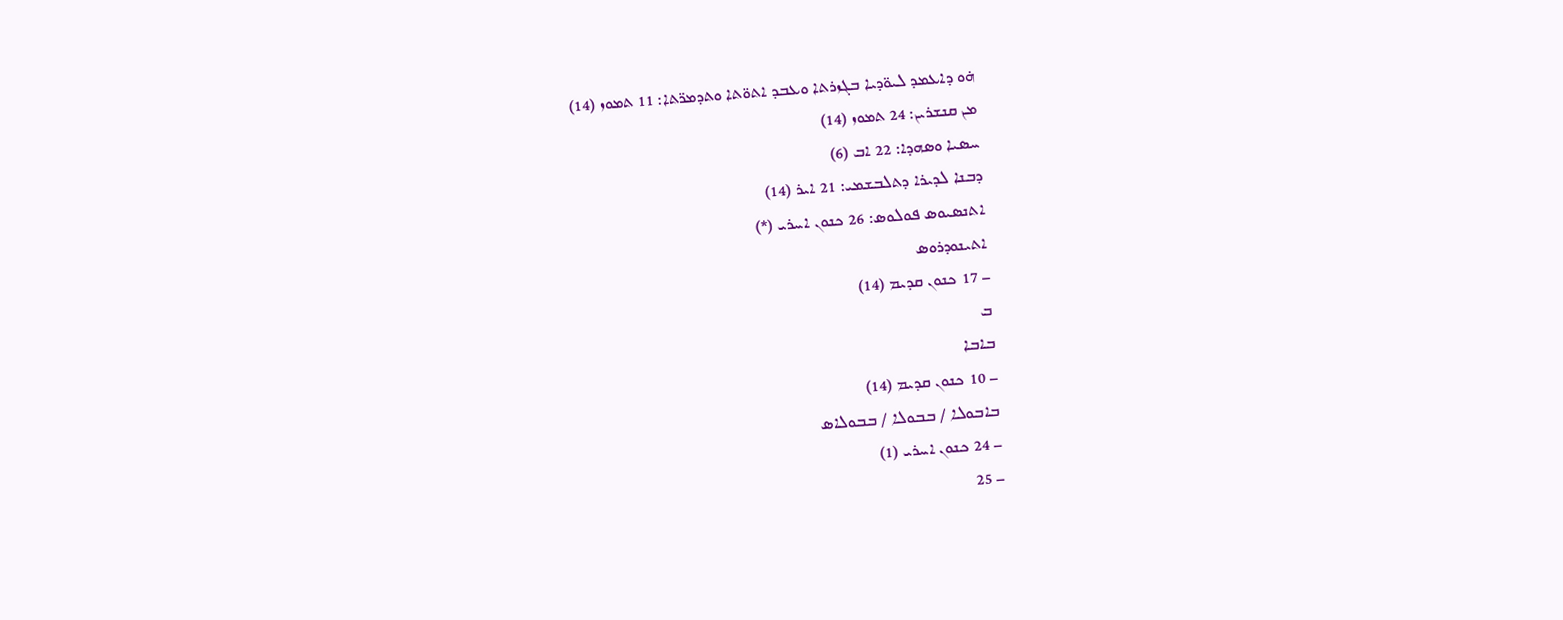ܗ̇ܘ ܕܐܥܡܕ ܠܝܘ̈ܕܝܐ ܒܓܙܪܬܐ ܘܥܒܕ ܐܬܘ̈ܬܐ ܘܬܕܡܪ̈ܬܐ: 11 ܬܡܘܙ (14)
ܡܢ ܩܢܫܪܝܢ: 24 ܬܡܘܙ (14)
ܚܣܝܐ ܘܣܗܕܐ: 22 ܐܒ (6)
ܕܒܢܐ ܠܕܝܪܐ ܕܬܠܒܫܡܝ: 21 ܐܝܪ (14)
ܐܬܢܣܝܘܣ ܦܘܠܘܣ: 26 ܟܢܘܢ ܐܚܪܝ (*)
ܐܬܝܢܘܕܪܘܣ
– 17 ܟܢܘܢ ܩܕܝܡ (14)
ܒ
ܒܐܒܐ
– 10 ܟܢܘܢ ܩܕܝܡ (14)
ܒܐܒܘܠܐ / ܒܒܘܠܐ / ܒܒܘܠܐܣ
– 24 ܟܢܘܢ ܐܚܪܝ (1)
– 25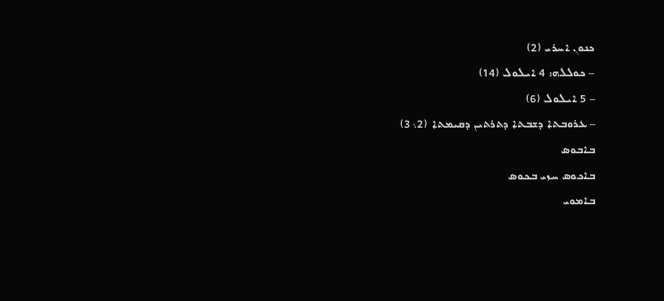ܟܢܘܢ ܐܚܪܝ (2)
– ܟܘܠܠܗ: 4 ܐܝܠܘܠ (14)
– 5 ܐܝܠܘܠ (6)
– ܥܪܘܒܬܐ ܕܫܒܬܐ ܕܬܪܬܝܢ ܕܩܝܡܬܐ (2܆ 3)
ܒܐܒܘܣ
ܒܐܟܘܣ ܚܙܝ ܒܟܘܣ
ܒܐܡܘܝ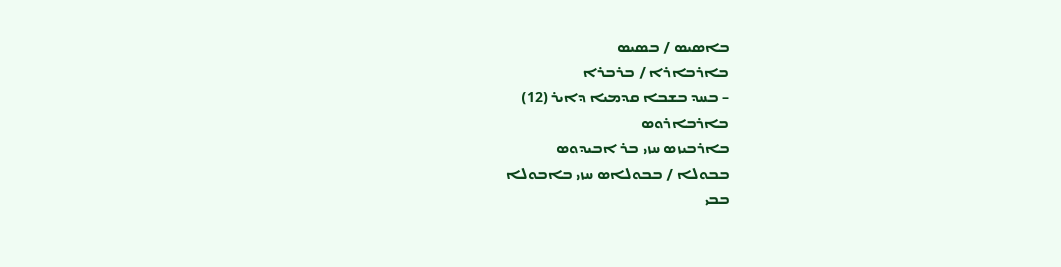ܒܐܣܝܣ / ܒܣܝܣ
ܒܐܪܒܐܪܐ / ܒܪܒܪܐ
– ܒܚܕ ܒܫܒܐ ܩܕܡܝܐ ܕܐܝܪ (12)
ܒܐܪܒܐܪܘܣ
ܒܐܪܒܝܙܣ ܚܙܝ ܒܪ ܐܒܝܕܘܣ
ܒܒܘܠܐ / ܒܒܘܠܐܣ ܚܙܝ ܒܐܒܘܠܐ
ܒܒܝ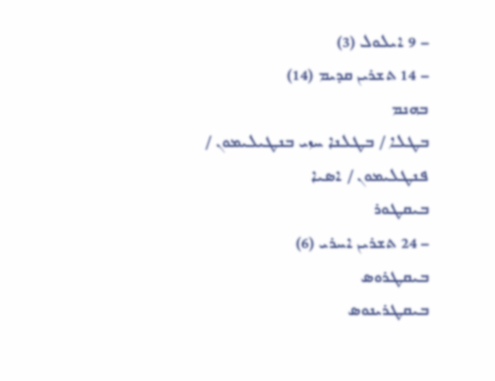– 9 ܐܝܠܘܠ (3)
– 14 ܬܫܪܝܢ ܩܕܝܡ (14)
ܒܗܢܡ
ܒܛܠܐ / ܒܛܠܢܐ ܚܙܝ ܒܢܛܝܠܝܡܘܢ / ܦܢܛܠܝܡܘܢ / ܐܣܝܐ
ܒܝܩܛܘܪ
– 24 ܬܫܪܝܢ ܐܚܪܝ (6)
ܒܝܩܛܪܘܣ
ܒܝܩܛܪܝܢܘܣ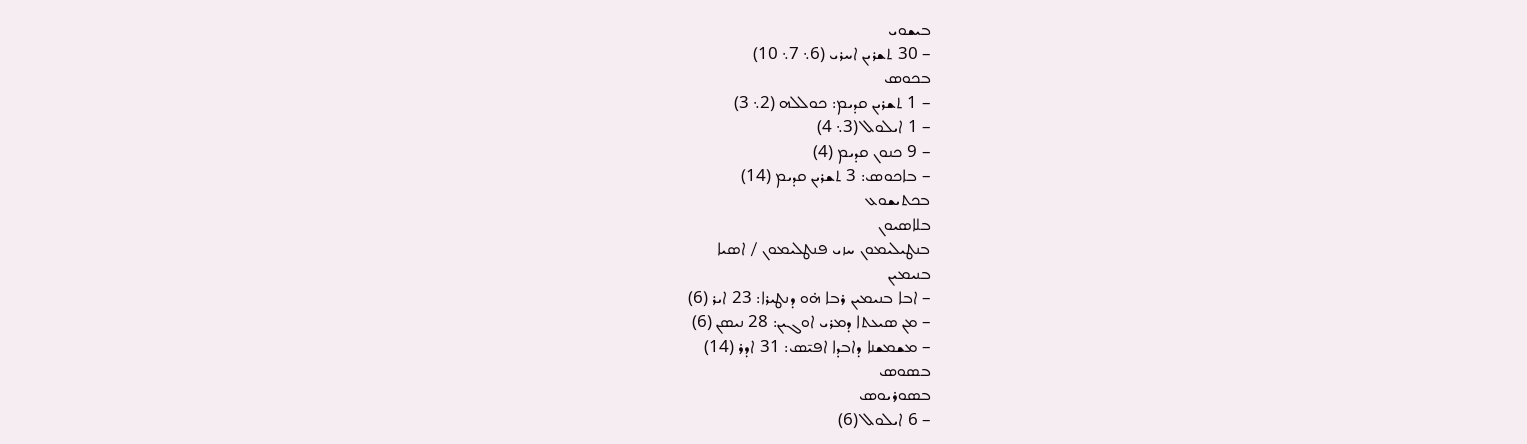ܒܝܫܘܝ
– 30 ܬܫܪܝܢ ܐܚܪܝ (6܆ 7܆ 10)
ܒܟܘܣ
– 1 ܬܫܪܝܢ ܩܕܝܡ: ܟܘܠܠܗ (2܆ 3)
– 1 ܐܝܠܘܠ (3܆ 4)
– 9 ܟܢܘܢ ܩܕܝܡ (4)
– ܒܐܟܘܣ: 3 ܬܫܪܝܢ ܩܕܝܡ (14)
ܒܟܬܝܫܘܥ
ܒܠܐܣܝܘܢ
ܒܢܛܝܠܝܡܘܢ ܚܙܝ ܦܢܛܠܝܡܘܢ / ܐܣܝܐ
ܒܢܝܡܝܢ
– ܐܒܐ ܒܢܝܡܝܢ ܪܒܐ ܗ̇ܘ ܕܢܛܝܪܐ: 23 ܐܝܪ (6)
– ܡܢ ܣܝܥܬܐ ܕܡܪܝ ܐܘܓܝܢ: 28 ܢܝܣܢ (6)
– ܡܫܡܫܢܐ ܕܐܒܕܐ ܐܦܝ̄ܣ: 31 ܐܕܪ (14)
ܒܣܘܣ
ܒܣܘܪܝܘܣ
– 6 ܐܝܠܘܠ (6)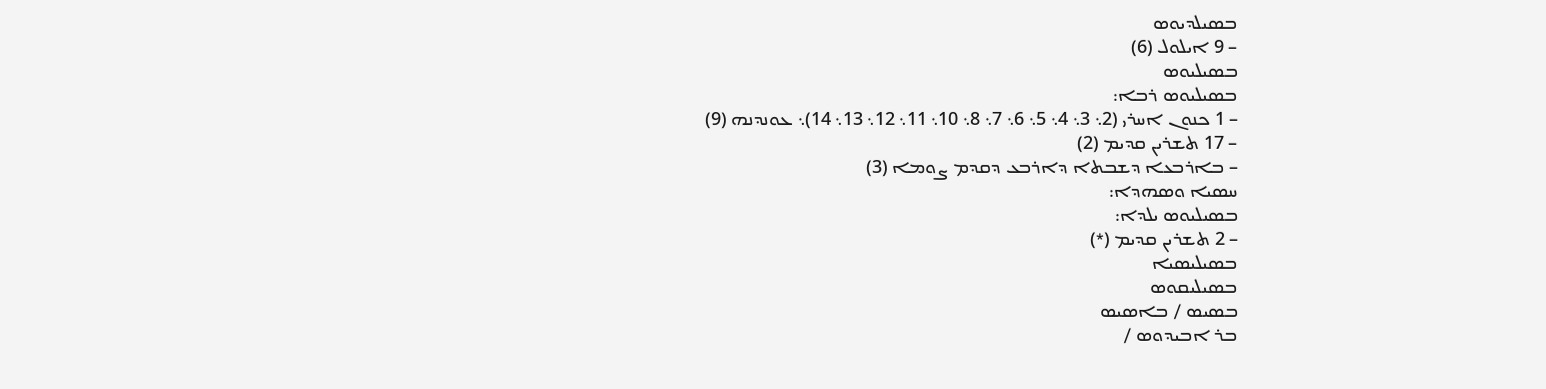ܒܣܝܠܕܝܘܣ
– 9 ܐܝܠܘܠ (6)
ܒܣܝܠܝܘܣ
ܒܣܝܠܝܘܣ ܪܒܐ:
– 1 ܟܢܘܢ ܐܚܪܝ (2܆ 3܆ 4܆ 5܆ 6܆ 7܆ 8܆ 10܆ 11܆ 12܆ 13܆ 14)܆ ܥܘܢܕܢܗ (9)
– 17 ܬܫܪܝܢ ܩܕܝܡ (2)
– ܒܐܪܒܥܐ ܕܫܒܬܐ ܕܐܪܒܥ ܕܩܕܡ ܨܘܡܐ (3)
ܚܣܝܐ ܘܣܗܕܐ:
ܒܣܝܠܝܘܣ ܝܠܕܐ:
– 2 ܬܫܪܝܢ ܩܕܝܡ (*)
ܒܣܝܠܝܣܝܐ
ܒܣܝܠܝܩܘܣ
ܒܣܝܣ / ܒܐܣܝܣ
ܒܪ ܐܒܝܕܘܣ /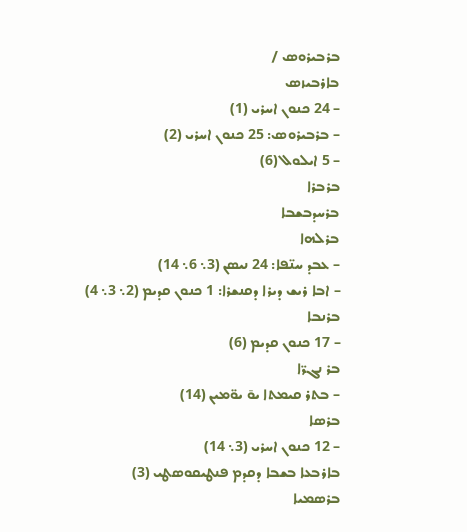ܒܪܒܝܪܘܣ /
ܒܐܪܒܝܙܣ
– 24 ܟܢܘܢ ܐܚܪܝ (1)
– ܒܪܒܝܪܘܣ: 25 ܟܢܘܢ ܐܚܪܝ (2)
– 5 ܐܝܠܘܠ (6)
ܒܪܒܪܐ
ܒܪܚܕܒܫܒܐ
ܒܪܠܗܐ
– ܥܒܕ ܚܢ̈ܦܐ: 24 ܢܝܣܢ (3܆ 6܆ 14)
– ܐܒܐ ܪܝܫ ܕܝܪܐ ܕܩܢܫܪܐ: 1 ܟܢܘܢ ܩܕܝܡ (2܆ 3܆ 4)
ܒܪܢܒܐ
– 17 ܟܢܘܢ ܩܕܝܡ (6)
ܒܪ ܢܓܪ̈ܐ
– ܒܬܪ ܩܝܡܬܐ ܝܘ̄ ܝܘ̈ܡܝܢ (14)
ܒܪܣܐ
– 12 ܟܢܘܢ ܐܚܪܝ (3܆ 14)
ܒܐܪܒܥܐ ܒܫܒܐ ܕܩܕܡ ܦܢܛܝܩܘܣܛܝ (3)
ܒܪܣܡܝܐ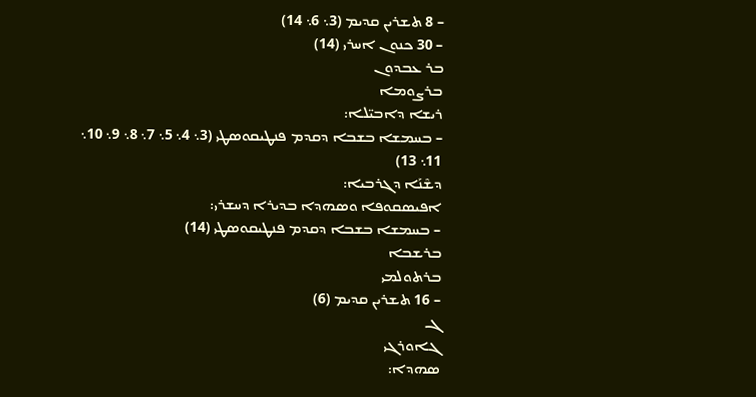– 8 ܬܫܪܝܢ ܩܕܝܡ (3܆ 6܆ 14)
– 30 ܟܢܘܢ ܐܚܪܝ (14)
ܒܪ ܥܒܕܘܢ
ܒܪܨܘܡܐ
ܪܝܫܐ ܕܐܒܝ̈ܠܐ:
– ܒܚܡܫܐ ܒܫܒܐ ܕܩܕܡ ܦܢܛܝܩܘܣܛܝ (3܆ 4܆ 5܆ 7܆ 8܆ 9܆ 10܆ 11܆ 13)
ܕܫܶܢܰܐ ܕܓܪܒܝܐ:
ܐܦܝܣܩܘܦܐ ܘܣܗܕܐ ܒܕܝܪܐ ܕܚܫܪܝ:
– ܒܚܡܫܐ ܒܫܒܐ ܕܩܕܡ ܦܢܛܝܩܘܣܛܝ (14)
ܒܪܫܒܐ
ܒܪܬܘܠܡܝ
– 16 ܬܫܪܝܢ ܩܕܝܡ (6)
ܓ
ܓܐܘܪܓܝ
ܣܗܕܐ: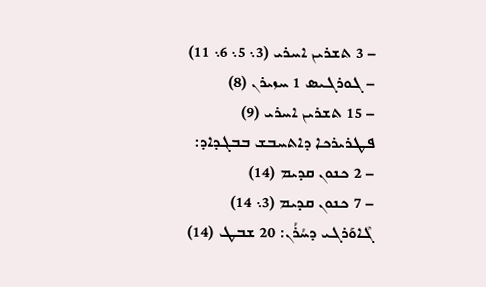– 3 ܬܫܪܝܢ ܐܚܪܝ (3܆ 5܆ 6܆ 11)
– ܓܘܪܓܝܣ 1 ܚܙܝܪܢ (8)
– 15 ܬܫܪܝܢ ܐܚܪܝ (9)
ܦܛܪܝܪܟܐ ܕܐܬܚܒܫ ܒܒܓܕܐܕ:
– 2 ܟܢܘܢ ܩܕܝܡ (14)
– 7 ܟܢܘܢ ܩܕܝܡ (3܆ 14)
ܓܶܐܘܰܪܓܝ ܕܚܳܪܳܢ: 20 ܫܒܛ (14)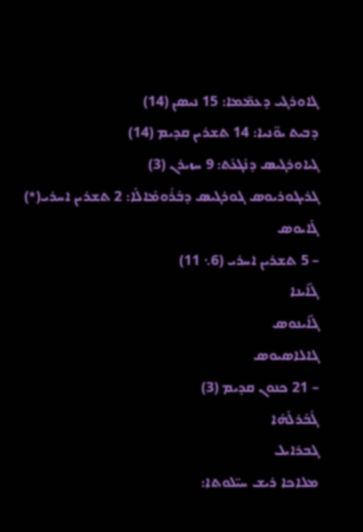ܓܐܘܪܓܝ ܕܥܡ̈ܡܐ: 15 ܢܝܣܢ (14)
ܕܒܝܬ ܝܘ̈ܢܝܐ: 14 ܬܫܪܝܢ ܩܕܝܡ (14)
ܓܝܐܘܪܓܝܣ ܕܢܰܓܥܰܬ: 9 ܚܙܝܪܢ (3)
ܓܪܝܓܘܪܝܘܣ ܓܘܪܓܝܣ ܕܒܰܪܽܘܡܰܐܠܰܐ: 2 ܬܫܪܝܢ ܐܚܪܝ(*)
ܓܰܐܝܘܣ
– 5 ܬܫܪܝܢ ܐܚܪܝ (6܆ 11)
ܓܰܐܺܝܢܐ
ܓܰܐܺܝܢܘܣ
ܓܐܠܐܣܝܘܣ
– 21 ܟܢܘܢ ܩܕܝܡ (3)
ܓܳܒܰܪܠܰܗܰܐ
ܓܒܪܐܝܠ
ܡܠܐܟܐ ܪܝܫ ܚܝ̈ܠܘܬܐ: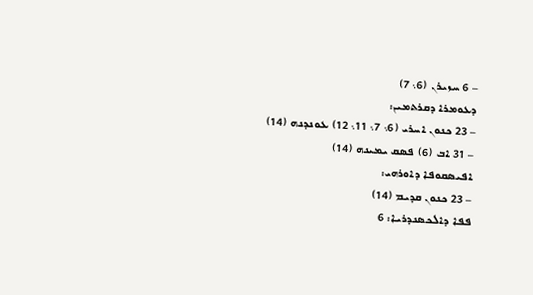– 6 ܚܙܝܪܢ (6܆ 7)
ܕܥܘܡܪܐ ܕܩܪܬܡܝܢ:
– 23 ܟܢܘܢ ܐܚܪܝ (6܆ 7܆ 11܆ 12) ܥܘܢܕܢܗ (14)
– 31 ܐܒ (6) ܦܣܩ ܝܡܝܢܗ (14)
ܐܦܝܣܩܘܦܐ ܕܐܘܪܗܝ:
– 23 ܟܢܘܢ ܩܕܝܡ (14)
ܦܦܐ ܕܐܠܟܣܢܕܪܝܐ: 6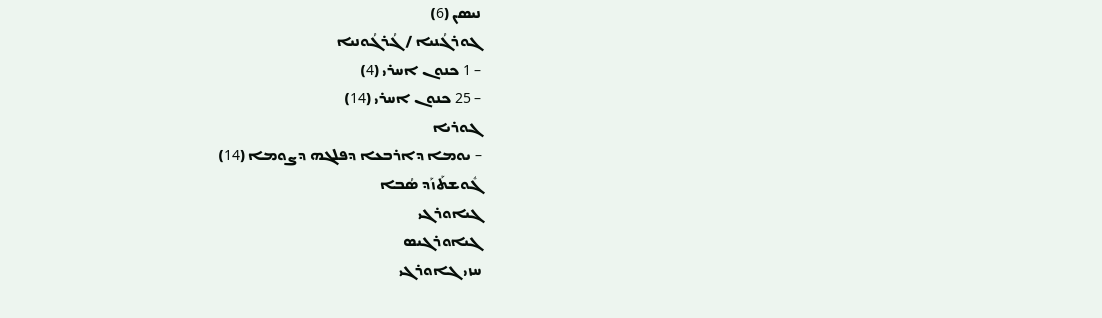ܢܝܣܢ (6)
ܓܘܪܓܳܢܝܐ / ܓܳܪܓܳܘܢܝܐ
– 1 ܟܢܘܢ ܐܚܪܝ (4)
– 25 ܟܢܘܢ ܐܚܪܝ (14)
ܓܘܪܝܐ
– ܝܘܡܐ ܕܐܪܒܥܐ ܕܦܠܓܗ ܕܨܘܡܐ (14)
ܓܽܘܫܬܰܙܰܕ ܣܳܒܐ
ܓܝܐܘܪܓܝ
ܓܝܐܘܪܓܝܣ
ܚܙܝ ܓܐܘܪܓܝ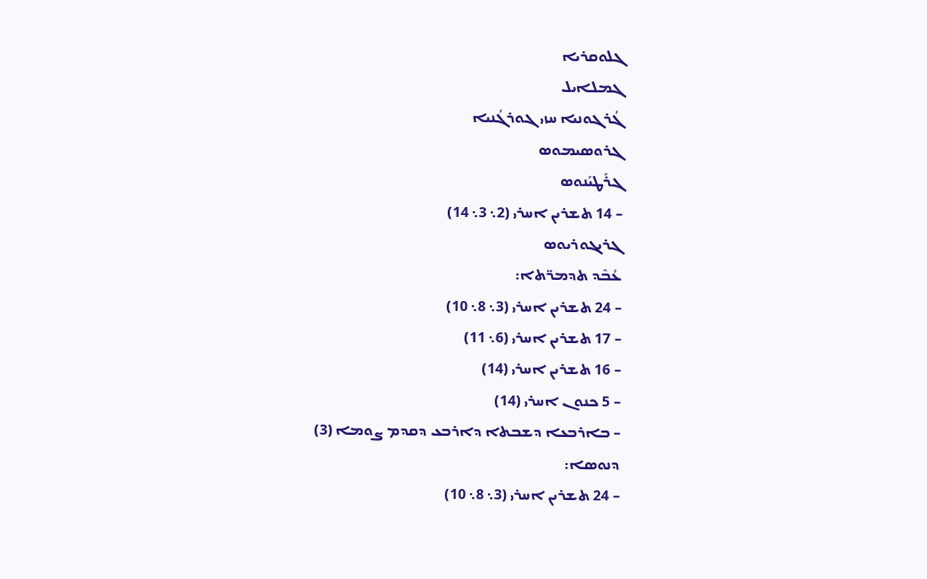ܓܠܘܩܪܝܐ
ܓܡܠܐܝܠ
ܓܳܪܓܘܢܝܐ ܚܙܝ ܓܘܪܓܳܢܝܐ
ܓܪܘܣܝܡܘܣ
ܓܪܰܛܝܰܢܘܣ
– 14 ܬܫܪܝܢ ܐܚܪܝ (2܆ 3܆ 14)
ܓܪܝܓܘܪܝܘܣ
ܥܳܒܶܕ ܬܕܡܪ̈ܬܐ:
– 24 ܬܫܪܝܢ ܐܚܪܝ (3܆ 8܆ 10)
– 17 ܬܫܪܝܢ ܐܚܪܝ (6܆ 11)
– 16 ܬܫܪܝܢ ܐܚܪܝ (14)
– 5 ܟܢܘܢ ܐܚܪܝ (14)
– ܒܐܪܒܥܐ ܕܫܒܬܐ ܕܐܪܒܥ ܕܩܕܡ ܨܘܡܐ (3)
ܕܢܘܣܐ:
– 24 ܬܫܪܝܢ ܐܚܪܝ (3܆ 8܆ 10)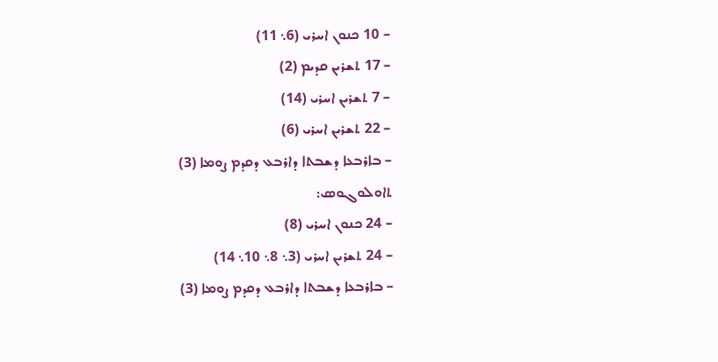– 10 ܟܢܘܢ ܐܚܪܝ (6܆ 11)
– 17 ܬܫܪܝܢ ܩܕܝܡ (2)
– 7 ܬܫܪܝܢ ܐܚܪܝ (14)
– 22 ܬܫܪܝܢ ܐܚܪܝ (6)
– ܒܐܪܒܥܐ ܕܫܒܬܐ ܕܐܪܒܥ ܕܩܕܡ ܨܘܡܐ (3)
ܬܐܘܠܘܓܘܣ:
– 24 ܟܢܘܢ ܐܚܪܝ (8)
– 24 ܬܫܪܝܢ ܐܚܪܝ (3܆ 8܆ 10܆ 14)
– ܒܐܪܒܥܐ ܕܫܒܬܐ ܕܐܪܒܥ ܕܩܕܡ ܨܘܡܐ (3)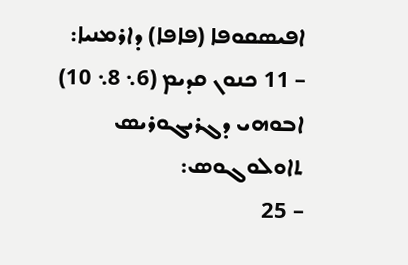ܐܦܝܣܩܘܦܐ (ܦܐܦܐ) ܕܐܪܡܢܝܐ:
– 11 ܟܢܘܢ ܩܕܝܡ (6܆ 8܆ 10)
ܐܒܘܗܝ ܕܓܪܝܓܘܪܝܣ ܬܐܘܠܘܓܘܣ:
– 25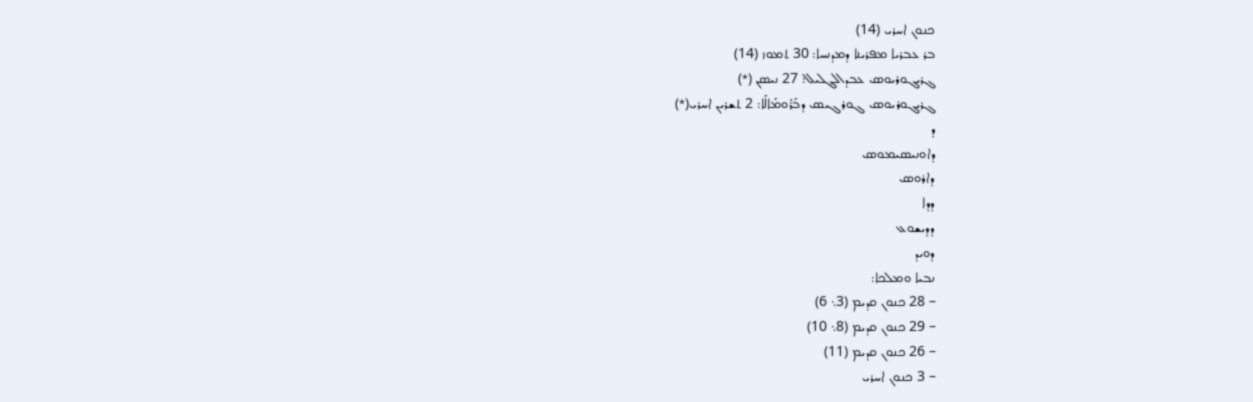ܟܢܘܢ ܐܚܪܝ (14)
ܒܪ ܥܒܪܝܐ ܡܦܪܝܢܐ ܕܡܕܢܚܐ: 30 ܬܡܘܙ (14)
ܓܪܝܓܘܪܝܘܣ ܥܒܕܐܠܔܠܝܠ: 27 ܢܝܣܢ (*)
ܓܪܝܓܘܪܝܘܣ ܓܘܪܓܝܣ ܕܒܰܪܽܘܡܰܐܠܰܐ: 2 ܬܫܪܝܢ ܐܚܪܝ(*)
ܕ
ܕܐܘܢܝܣܝܡܘܣ
ܕܐܪܘܣ
ܕܕܐ
ܕܕܝܫܘܥ
ܕܘܝܕ
ܢܒܝܐ ܘܡܠܟܐ:
– 28 ܟܢܘܢ ܩܕܝܡ (3܆ 6)
– 29 ܟܢܘܢ ܩܕܝܡ (8܆ 10)
– 26 ܟܢܘܢ ܩܕܝܡ (11)
– 3 ܟܢܘܢ ܐܚܪܝ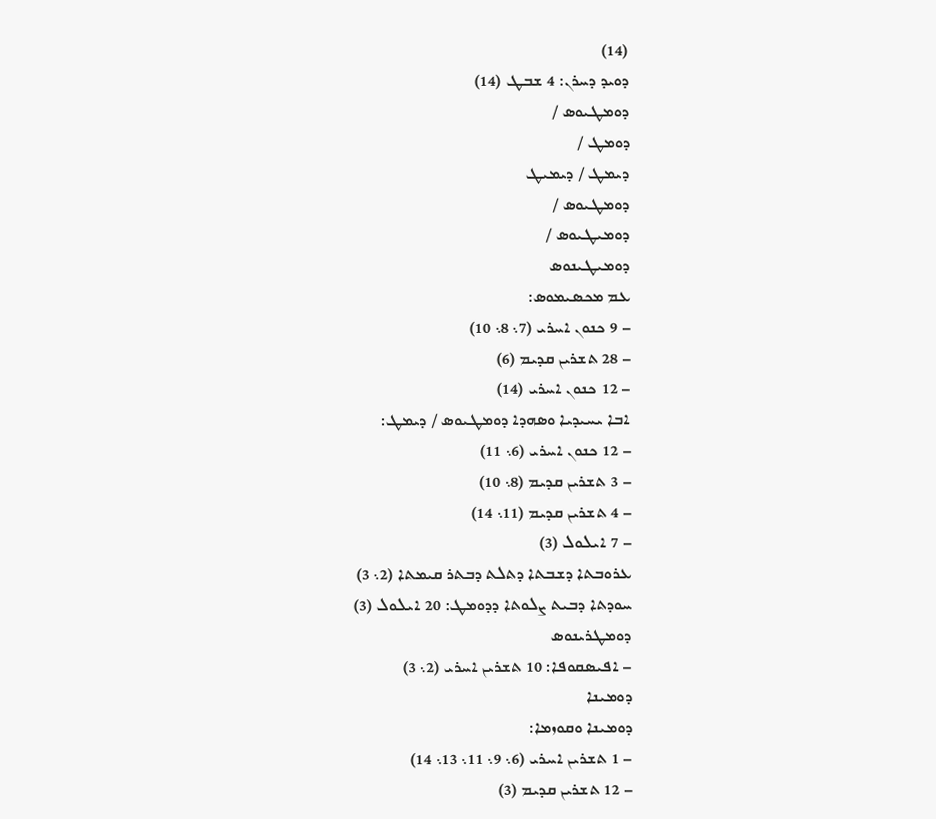(14)
ܕܘܝܕ ܕܚܪܢ: 4 ܫܒܛ (14)
ܕܘܡܛܝܘܣ /
ܕܘܡܛ /
ܕܝܡܛ / ܕܝܡܝܛ
ܕܘܡܛܝܘܣ /
ܕܘܡܝܛܝܘܣ /
ܕܘܡܝܛܝܢܘܣ
ܥܡ ܡܟܣܝܡܘܣ:
– 9 ܟܢܘܢ ܐܚܪܝ (7܆ 8܆ 10)
– 28 ܬܫܪܝܢ ܩܕܝܡ (6)
– 12 ܟܢܘܢ ܐܚܪܝ (14)
ܐܒܐ ܝܚܝܕܝܐ ܘܣܗܕܐ ܕܘܡܛܝܘܣ / ܕܝܡܛ:
– 12 ܟܢܘܢ ܐܚܪܝ (6܆ 11)
– 3 ܬܫܪܝܢ ܩܕܝܡ (8܆ 10)
– 4 ܬܫܪܝܢ ܩܕܝܡ (11܆ 14)
– 7 ܐܝܠܘܠ (3)
ܥܪܘܒܬܐ ܕܫܒܬܐ ܕܬܠܬ ܕܒܬܪ ܩܝܡܬܐ (2܆ 3)
ܚܘܕܬܐ ܕܒܝܬ ܨܠܘܬܐ ܕܕܘܡܛ: 20 ܐܝܠܘܠ (3)
ܕܘܡܛܪܝܢܘܣ
– ܐܦܝܣܩܘܦܐ: 10 ܬܫܪܝܢ ܐܚܪܝ (2܆ 3)
ܕܘܡܝܢܐ
ܕܘܡܝܢܐ ܘܩܘܙܡܐ:
– 1 ܬܫܪܝܢ ܐܚܪܝ (6܆ 9܆ 11܆ 13܆ 14)
– 12 ܬܫܪܝܢ ܩܕܝܡ (3)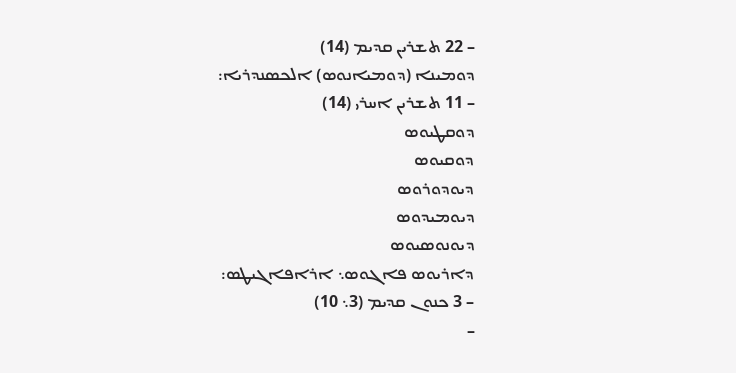– 22 ܬܫܪܝܢ ܩܕܝܡ (14)
ܕܘܡܝܢܐ (ܕܘܡܝܐܢܘܣ) ܐܠܟܣܢܕܪܝܐ:
– 11 ܬܫܪܝܢ ܐܚܪܝ (14)
ܕܘܩܛܝܘܣ
ܕܘܩܝܘܣ
ܕܝܘܕܘܪܘܣ
ܕܝܘܡܝܕܘܣ
ܕܝܘܢܘܣܝܘܣ
ܕܐܪܝܘܣ ܦܐܓܘܣ܆ ܐܪܐܦܐܓܝܛܣ:
– 3 ܟܢܘܢ ܩܕܝܡ (3܆ 10)
–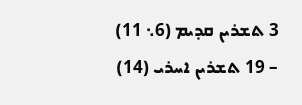3 ܬܫܪܝܢ ܩܕܝܡ (6܆ 11)
– 19 ܬܫܪܝܢ ܐܚܪܝ (14)